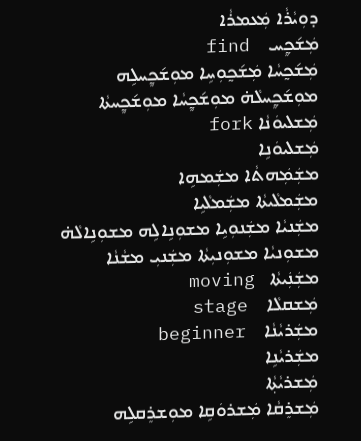ܕܘܼܝܵܪܵܐ ܡܲܥܡܪܵܐ
ܡܲܫ݇ܟ̰ܸܚ    find
ܡܲܫ݇ܟ̰ܚܵܐ ܡܲܫ݇ܟ̰ܘܼܚܹܐ ܡܘܼܫ݇ܟ̰ܸܚܠܹܗ ܡܘܼܫ݇ܟ̰ܸܚܠܵܗ̇ ܡܘܼܫ݇ܟ̰ܸܚܵܐ ܡܘܼܫ݇ܟ̰ܸܚܬܵܐ
ܡܲܫܠܝܘܿܢܵܐ fork
ܡܲܫܠܝܘܿܢܹܐ
ܡܫܲܡܲܗܬܵܐ ܡܫܲܡܗܹܐ
ܡܫܲܡܠܵܝܬܵܐ ܡܫܲܡܠܵܝܹܐ
ܡܫܲܢܝܵܐ ܡܫܲܢܘܼܝܹܐ ܡܫܘܼܢܹܐܠܹܗ ܡܫܘܼܢܹܐܠܵܗ̇ ܡܫܘܼܢܝܵܐ ܡܫܘܼܢܝܼܬܵܐ ܡܫܲܢܝܼ ܡܫܵܢܵܐ
ܡܫܲܢܲܝܬܵܐ   moving
ܡܲܫܩܠܵܐ    stage
ܡܫܲܪܝܵܢܵܐ    beginner
ܡܫܲܪܝܵܢܹܐ
ܡܲܫܪܝܵܬ݂ܵܐ
ܡܲܫܪܸܩܵܐ ܡܲܫܪܘܿܩܹܐ ܡܘܼܫܪܸܩܠܹܗ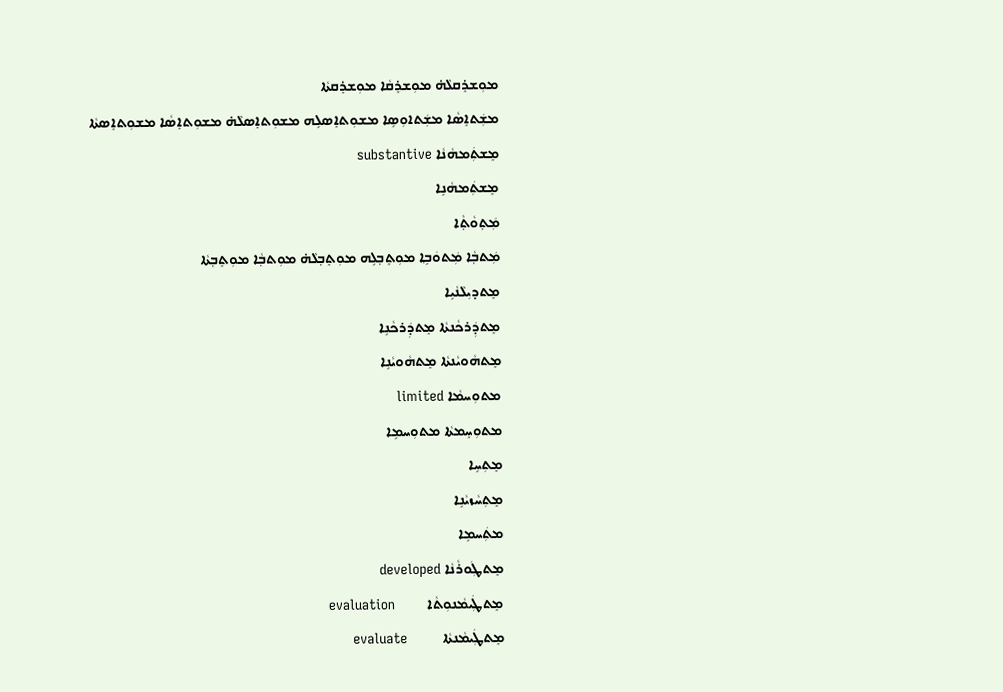ܡܘܼܫܪܸܩܠܵܗ̇ ܡܘܼܫܪܸܩܵܐ ܡܘܼܫܪܸܩܬܵܐ
ܡܫܲܬܐܸܣܵܐ ܡܫܲܬܐܘܼܣܹܐ ܡܫܘܼܬܐܸܣܠܹܗ ܡܫܘܼܬܐܸܣܠܵܗ̇ ܡܫܘܼܬܐܸܣܵܐ ܡܫܘܼܬܐܸܣܬܵܐ
ܡܸܫܬܲܡܗܵܢܵܐ substantive
ܡܸܫܬܲܡܗܵܢܹܐ
ܡܲܬ݂ܘܵܬ݂ܵܐ
ܡܲܬܒ݂ܵܐ ܡܲܬܘܿܒ݂ܹܐ ܡܘܼܬܸܒ݂ܠܹܗ ܡܘܼܬܸܒ݂ܠܵܗ̇ ܡܘܼܬܒ݂ܵܐ ܡܘܼܬܸܒ݂ܬܵܐ
ܡܸܬܕܝܼܠܵܢܵܝܹܐ
ܡܸܬܕܲܪܟܵܢܬܵܐ ܡܸܬܕܲܪܟܵܢܹܐ
ܡܸܬܗܵܘܝܵܢܬܵܐ ܡܸܬܗܵܘܝܵܢܹܐ
ܡܬܘܼܚܡܵܐ limited
ܡܬܘܼܚܸܡܬܵܐ ܡܬܘܼܚܡܹܐ
ܡܸܬܼܚܹܐ
ܡܸܬܼܚܵܙܝܵܢܹܐ
ܡܬܲܚܡܹܐ
ܡܸܬܛܲܘܪܵܢܵܐ developed
ܡܸܬܛܲܝܡܵܢܘܼܬܵܐ         evaluation
ܡܸܬܛܲܝܡܵܢܬܵܐ          evaluate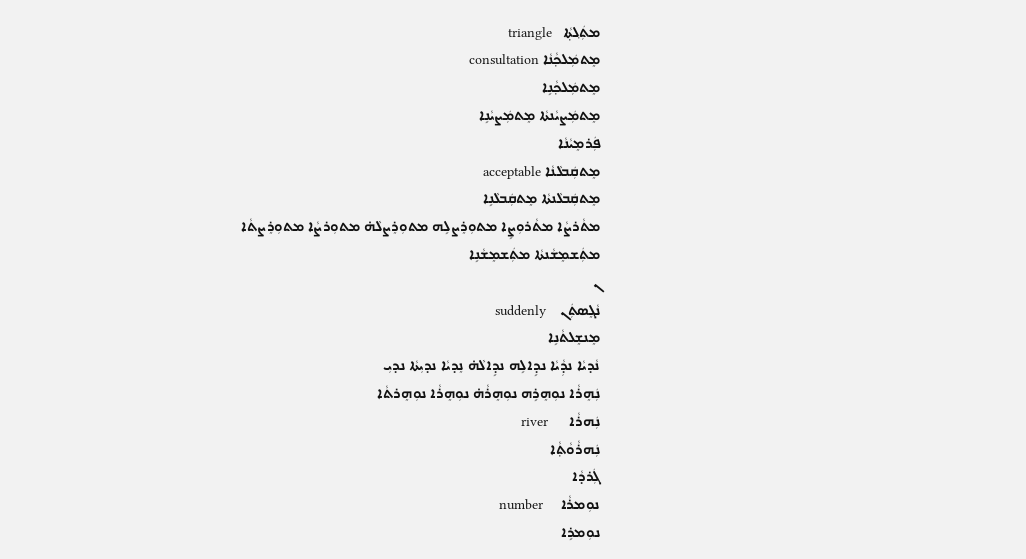ܡܬ݂ܲܠܬ݂ܵܐ   triangle
ܡܸܬܡܲܠܟ݂ܵܢܵܐ consultation
ܡܸܬܡܲܠܟ݂ܵܢܹܐ
ܡܸܬܡܲܨܝܵܢܬܵܐ ܡܸܬܡܲܨܝܵܢܹܐ
ܦܲܪܡܸܝܵܢܵܐ
ܡܸܬܩܲܒܠܵܢܵܐ acceptable
ܡܸܬܩܲܒܠܵܢܬܵܐ ܡܸܬܩܲܒܠܵܢܹܐ
ܡܬܵܪܨܵܐ ܡܬܵܪܘܼܨܹܐ ܡܬܘܼܪܸܨܠܹܗ ܡܬܘܼܪܸܨܠܵܗ̇ ܡܬܘܼܪܨܵܐ ܡܬܘܼܪܸܨܬܵܐ
ܡܬܲܫܡܸܫܵܢܬܵܐ ܡܬܲܫܡܸܫܵܢܹܐ
ܢ
ܢܵܓܸܣܬܲܢ    suddenly
ܡܸܢܫܸܠܬܵܢܹܐ
ܢܵܕܝܵܐ ܢܕܼܵܝܵܐ ܢܕܹܐܠܹܗ ܢܕܹܐܠܵܗ̇ ܢܸܕܝܵܐ ܢܕܝܼܬܵܐ ܢܕܝܼ
ܢܲܗܸܪܵܐ ܢܘܼܗܸܪܹܗ ܢܘܼܗܸܪܵܗ̇ ܢܘܼܗܸܪܵܐ ܢܘܼܗܸܪܬܵܐ
ܢܲܗܪܵܐ      river
ܢܲܗܪܵܘܵܬ݂ܵܐ
ܓܲܪܕܵܐ
ܢܘܼܡܪܵܐ     number
ܢܘܼܡܪܹܐ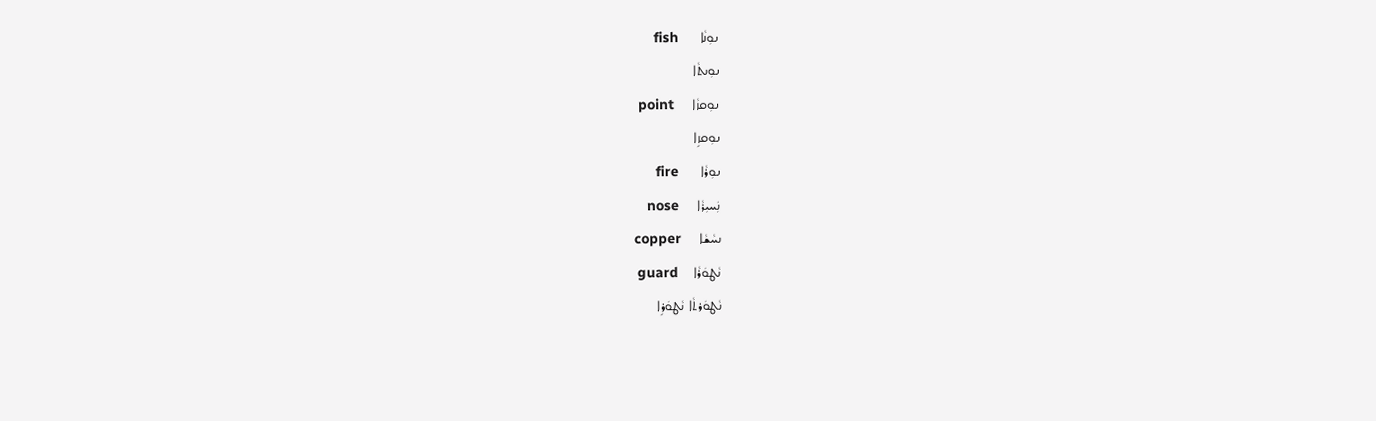ܢܘܼܢܵܐ      fish
ܢܘܼܢܬܵܐ
ܢܘܼܩܙܵܐ     point
ܢܘܼܩܙܹܐ
ܢܘܼܪܵܐ      fire
ܢܲܚܝܼܪܵܐ     nose
ܢܚܵܫܵܐ     copper
ܢܵܛܘܿܪܵܐ    guard
ܢܵܛܘܿܪܬܵܐ ܢܵܛܘܿܪܹܐ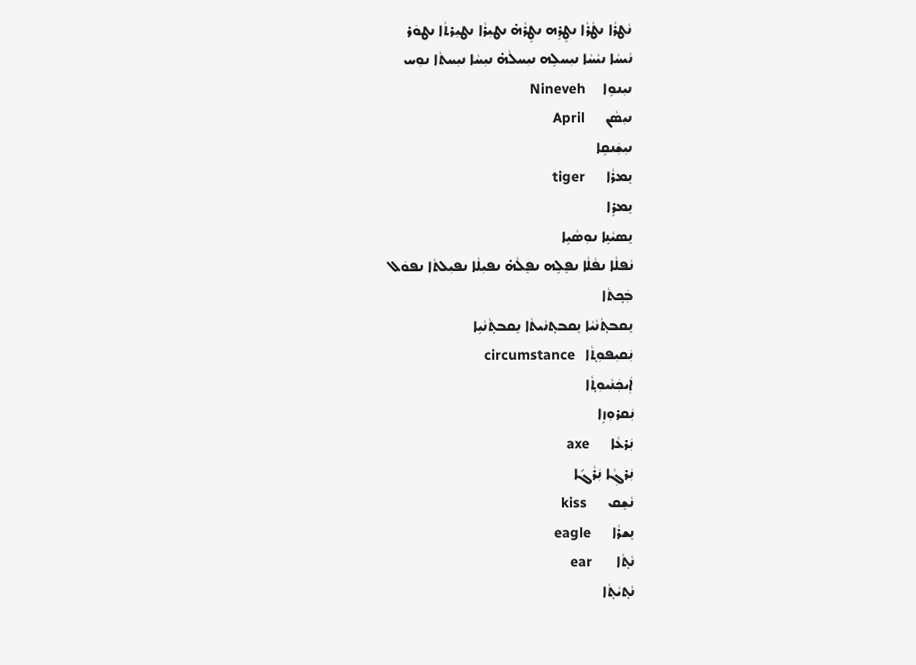ܢܵܛܪܵܐ ܢܛܵܪܵܐ ܢܛܸܪܹܗ ܢܛܸܪܵܗ̇ ܢܛܝܼܪܵܐ ܢܛܝܼܪܬܵܐ ܢܛܘܿܪ
ܢܵܝܚܵܐ ܢܝܵܚܵܐ ܢܝܼܚܠܹܗ ܢܝܼܚܠܵܗ̇ ܢܝܼܚܵܐ ܢܝܼܚܬܵܐ ܢܘܼܚ
ܢܝܼܢܘܹܐ     Nineveh
ܢܝܼܣܵܢ      April
ܢܝܼܫܲܢܩܹܐ
ܢܸܡܪܵܐ      tiger
ܢܸܡܪܹܐ
ܢܸܣܝܵܢܹܐ ܢܘܼܣܵܝܹܐ
ܢܵܦܠܵܐ ܢܦܵܠܵܐ ܢܦܸܠܹܗ ܢܦܸܠܵܗ̇ ܢܦܝܼܠܵܐ ܢܦܝܼܠܬܵܐ ܢܦܘܿܠ
ܒܲܟ݂ܬܵܐ
ܢܸܩܒܬ݂ܵܢܵܝܵܐ ܢܸܩܒܬ݂ܢܵܝܬܵܐ ܢܸܩܒܬ݂ܵܢܵܝܹܐ
ܢܲܩܝܼܦܘܼܬ݂ܵܐ   circumstance
ܐܲܝܟܲܢܵܝܘܼܬ݂ܵܐ
ܢܲܩܪܘܼܙܹܐ
ܢܲܪܥܵܐ      axe
ܢܲܪܓܼܵܐ ܢܲܪܵܓ݇ܐ
ܢܵܫܸܩ      kiss
ܢܸܫܪܵܐ      eagle
ܢܵܬ݂ܵܐ       ear
ܢܵܬ݂ܝܵܬ݂ܵܐ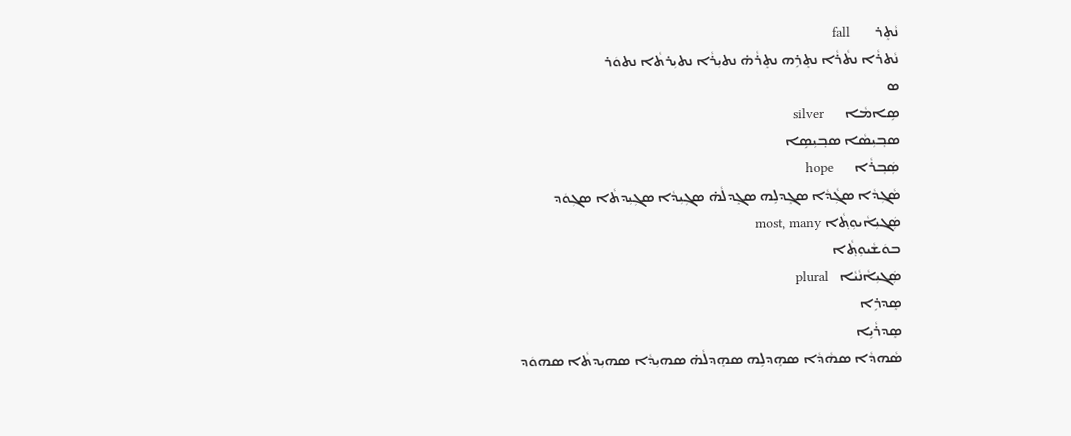ܢܵܬܸܪ       fall
ܢܵܬܪܵܐ ܢܬܵܪܵܐ ܢܬܸܪܹܗ ܢܬܸܪܵܗ̇ ܢܬܝܼܪܵܐ ܢܬܝܼܪܬܵܐ ܢܬܘܿܪ
ܣ
ܣܹܐܡܵܐ      silver
ܣܒ݂ܝܼܣܵܐ ܣܒ݂ܝܼܣܹܐ
ܣܲܒ݂ܪܵܐ      hope
ܣܵܓܼܕܵܐ ܣܓܼܵܕܵܐ ܣܓܸܕܠܹܗ ܣܓܸܕܠܵܗ̇ ܣܓܼܝܼܕܵܐ ܣܓܼܝܼܕܬܵܐ ܣܓܼܘܿܕ
ܣܲܓܝܼܐܵܝܘܼܬ݂ܵܐ most, many
ܒܘܿܫܵܝܘܼܬ݂ܵܐ
ܣܲܓܝܼܐܵܢܵܝܵܐ   plural
ܣܸܕܪܹܐ
ܣܸܕܪܵܝܹܐ
ܣܵܗܕܵܐ ܣܗܵܕܵܐ ܣܗܸܕܠܹܗ ܣܗܸܕܠܵܗ̇ ܣܗܝܼܕܵܐ ܣܗܝܼܕܬܵܐ ܣܗܘܿܕ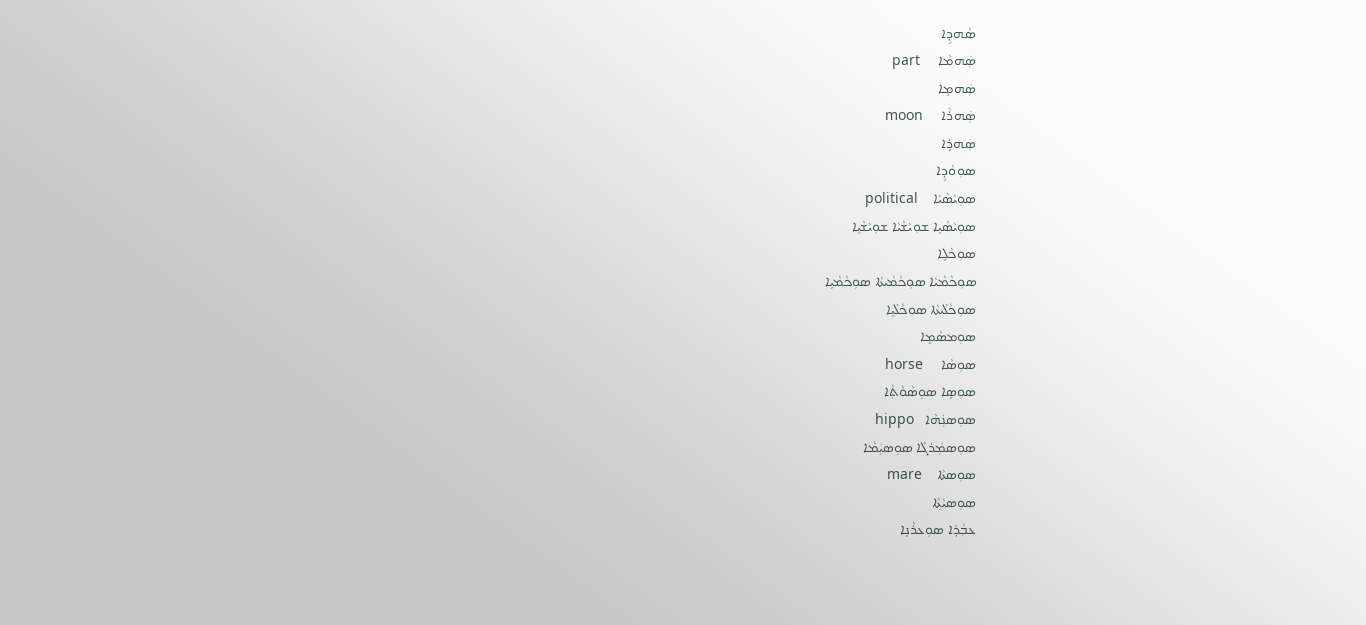ܣܵܗܕܹܐ
ܣܲܗܡܵܐ     part
ܣܲܗܡܹܐ
ܣܲܗܪܵܐ     moon
ܣܲܗܪܹܐ
ܣܘܼܘܵܕܹܐ
ܣܘܼܝܵܣܵܝܵܐ    political
ܣܘܼܝܵܣܵܝܹܐ ܫܘܼܝܵܫܵܝܵܐ ܫܘܼܝܵܫܵܝܹܐ
ܣܘܼܟܵܠܹܐ
ܣܘܼܟܵܡܵܝܵܐ ܣܘܼܟܵܡܵܝܬܵܐ ܣܘܼܟܵܡܵܝܹܐ
ܣܘܼܟܵܠܵܝܬܵܐ ܣܘܼܟܵܠܵܝܹܐ
ܣܘܼܡܣܵܡܹܐ
ܣܘܼܣܵܐ     horse
ܣܘܼܣܹܐ ܣܘܼܣܵܘܵܬ݂ܵܐ
ܣܘܼܣܢܲܗܵܐ   hippo
ܣܘܼܣܡܲܪܓܵܐ ܣܘܼܣܝܲܡܵܐ
ܣܘܼܣܬܵܐ    mare
ܣܘܼܣܝܵܬ݂ܵܐ
ܥܒ݂ܵܕܵܐ ܣܘܼܥܪܵܢܹܐ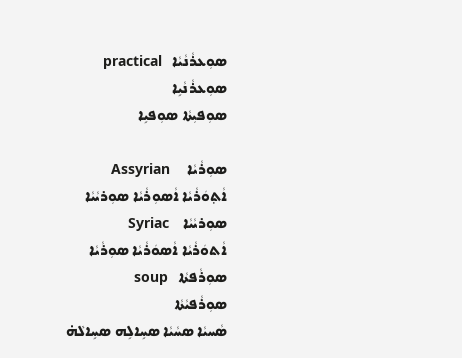ܣܘܼܥܪܵܢܵܝܵܐ   practical
ܣܘܼܥܪܵܢܵܝܹܐ
ܣܘܼܦܝܼܬܵܐ ܣܘܼܦܝܹܐ

ܣܘܼܪܵܝܵܐ     Assyrian
ܐܵܬ݂ܘܿܪܵܝܵܐ ܐܵܣܘܼܪܵܝܵܐ ܣܘܼܪܝܵܝܵܐ
ܣܘܼܪܝܵܝܵܐ    Syriac
ܐܵܬܘܿܪܵܝܵܐ ܐܵܣܘܿܪܵܝܵܐ ܣܘܼܪܵܝܵܐ
ܣܘܼܪܵܦܬܵܐ   soup
ܣܘܼܪܵܦܝܵܬܵܐ
ܣܵܚܝܵܐ ܣܚܵܝܵܐ ܣܚܹܐܠܹܗ ܣܚܹܐܠܵܗ̇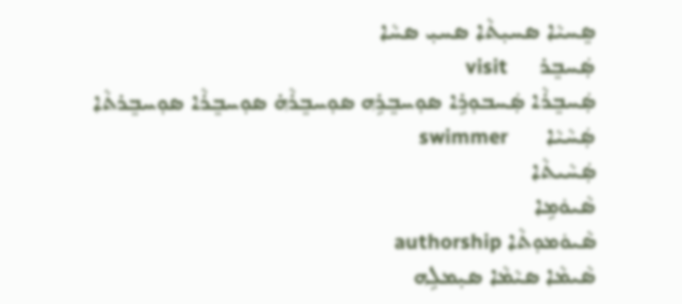ܣܸܚܝܵܐ ܣܚܝܼܬܵܐ ܣܚܝܼ ܣܚܵܐ
ܣܲܚܒܸܪ     visit
ܣܲܚܒܸܪܵܐ ܣܲܚܒܘܼܪܹܐ ܣܘܼܚܒܸܪܹܗ ܣܘܼܚܒܸܪܵܗ̇ ܣܘܼܚܒܸܪܵܐ ܣܘܼܚܒܸܪܬܵܐ
ܣܲܚܵܝܵܐ      swimmer
ܣܲܚܵܝܬܵܐ
ܣܵܝܘܿܡܹܐ
ܣܵܝܘܿܡܘܼܬܵܐ authorship
ܣܵܝܡܵܐ ܣܝܵܡܵܐ ܣܝܼܡܠܹܗ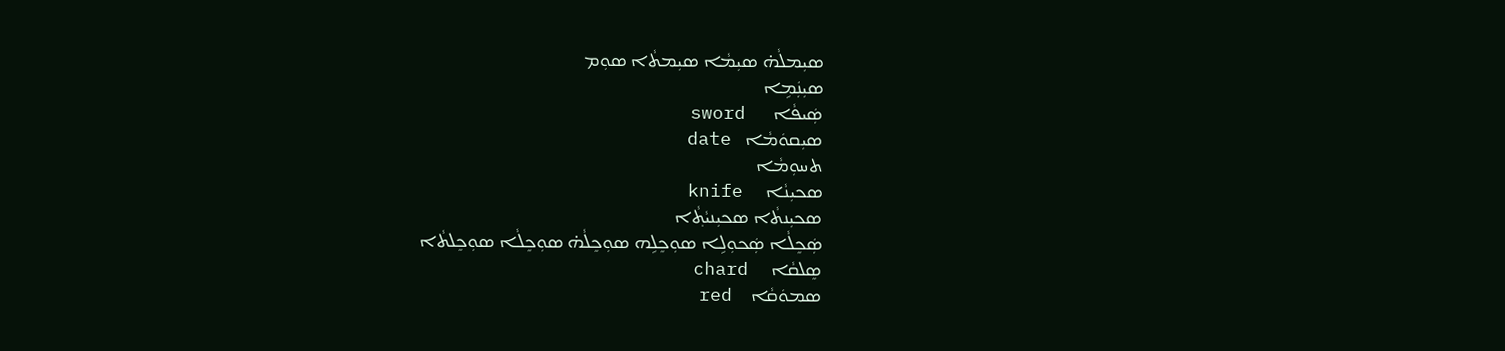ܣܝܼܡܠܵܗ̇ ܣܝܼܡܵܐ ܣܝܼܡܬܵܐ ܣܘܼܡ
ܣܝܼܢܲܡܹܐ
ܣܲܝܦܵܐ      sword
ܣܝܼܩܘܿܡܵܐ   date
ܬܚܘܼܡܵܐ
ܣܟܝܼܢܵܐ     knife
ܣܟܝܼܢܬܵܐ ܣܟܝܼܢܝܵܬ݂ܵܐ
ܣܲܟܸܠܵܐ ܣܲܟܘܼܠܹܐ ܣܘܼܟܸܠܹܗ ܣܘܼܟܸܠܵܗ̇ ܣܘܼܟܸܠܵܐ ܣܘܼܟܸܠܬܵܐ
ܣܸܠܩܵܐ     chard
ܣܡܘܿܩܵܐ    red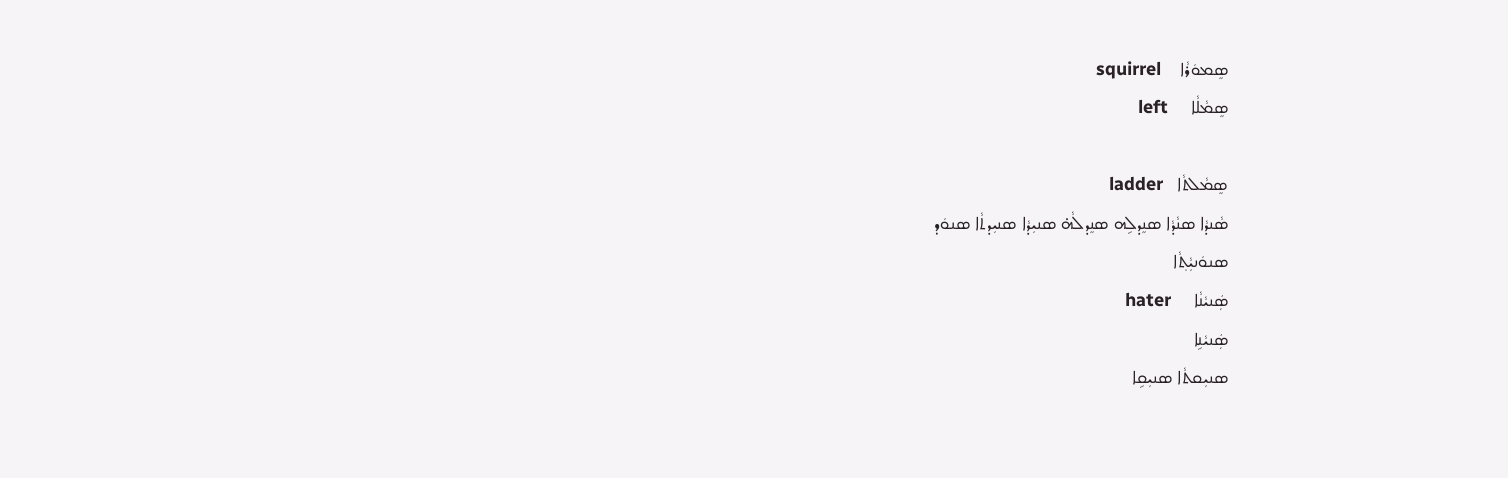ܣܸܡܘܿܪܵܐ    squirrel
ܣܸܡܵܠܵܐ     left

ܣܸܡܵܠܬܵܐ   ladder
ܣܵܢܕܵܐ ܣܢܵܕܵܐ ܣܢܸܕܠܹܗ ܣܢܸܕܠܵܗ̇ ܣܢܝܼܕܵܐ ܣܢܝܼܕܬܵܐ ܣܢܘܿܕ
ܣܢܘܿܢܝܼܵܬ݂ܵܐ
ܣܲܢܝܵܢܵܐ     hater
ܣܲܢܝܵܢܹܐ
ܣܢܝܼܩܬܵܐ ܣܢܝܼܩܹܐ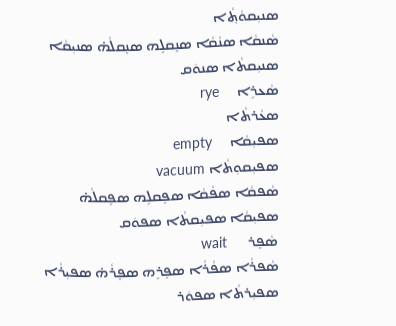ܣܢܝܼܩܘܵܬ݂ܵܐ
ܣܵܢܩܵܐ ܣܢܵܩܵܐ ܣܢܸܩܠܹܗ ܣܢܸܩܠܵܗ̇ ܣܢܝܼܩܵܐ ܣܢܝܼܩܬܵܐ ܣܢܘܿܩ
ܣܵܥܪܹܐ     rye
ܣܥܵܪܬܵܐ
ܣܦܝܼܩܵܐ     empty
ܣܦܝܼܩܘܼܬܵܐ vacuum
ܣܵܦܩܵܐ ܣܦܵܩܵܐ ܣܦܸܩܠܹܗ ܣܦܸܩܠܵܗ̇ ܣܦܝܼܩܵܐ ܣܦܝܼܩܬܵܐ ܣܦܘܿܩ
ܣܵܦܸܪ      wait
ܣܵܦܪܵܐ ܣܦܵܪܵܐ ܣܦܸܪܹܗ ܣܦܸܪܵܗ̇ ܣܦܝܼܪܵܐ ܣܦܝܼܪܬܵܐ ܣܦܘܿܪ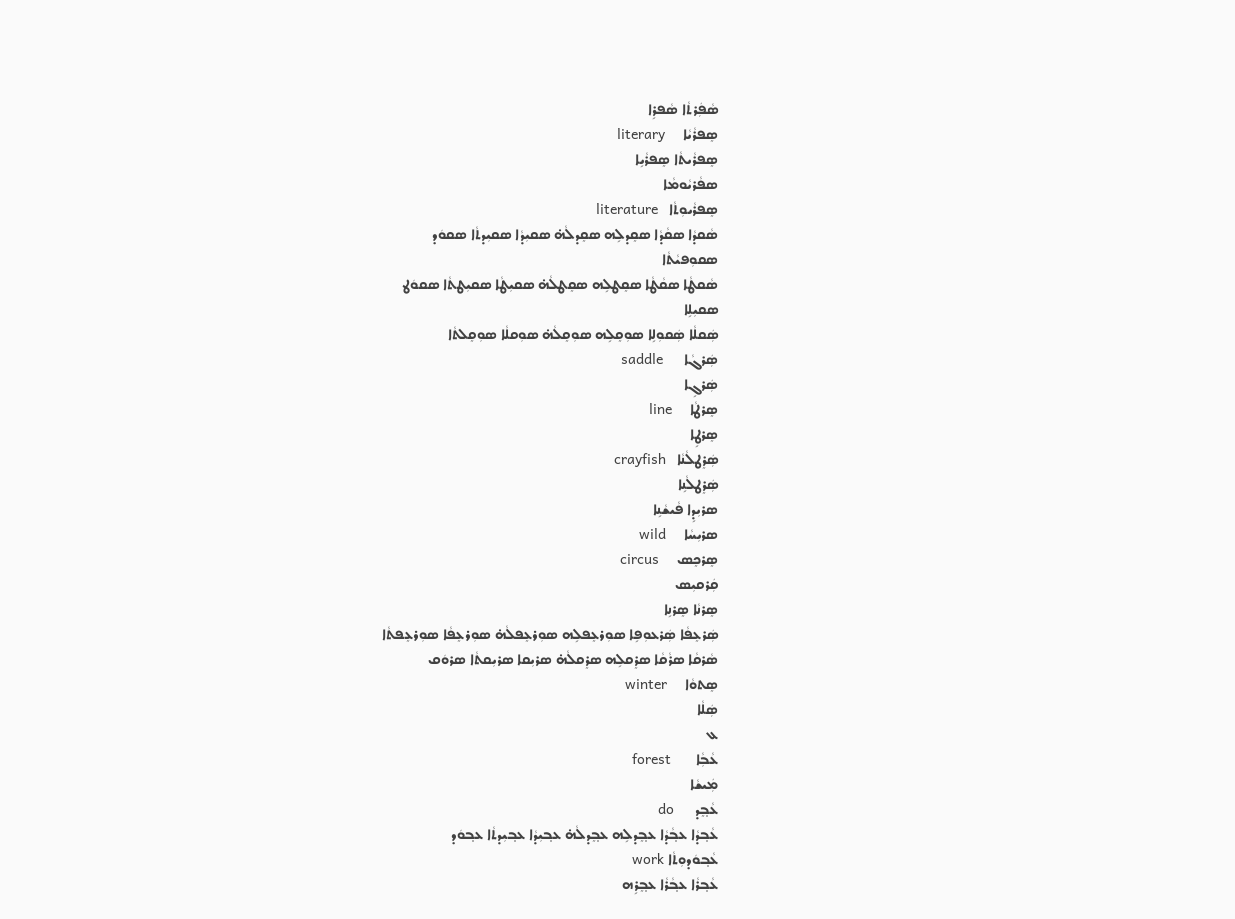ܣܵܦܲܪܬܵܐ ܣܵܦܪܹܐ
ܣܸܦܪܵܝܵܐ     literary
ܣܸܦܪܵܝܬܵܐ ܣܸܦܪܵܝܹܐ
ܣܦܵܪܝܵܘܡܵܐ
ܣܸܦܪܵܝܘܼܬܵܐ   literature
ܣܵܩܕܵܐ ܣܩܵܕܵܐ ܣܩܸܕܠܹܗ ܣܩܸܕܠܵܗ̇ ܣܩܝܼܕܵܐ ܣܩܝܼܕܬܵܐ ܣܩܘܿܕ
ܣܩܘܼܦܝܵܬܵܐ
ܣܵܩܛܵܐ ܣܩܵܛܵܐ ܣܩܸܛܠܹܗ ܣܩܸܛܠܵܗ̇ ܣܩܝܼܛܵܐ ܣܩܝܼܛܬܵܐ ܣܩܘܿܛ
ܣܩܝܼܠܹܐ
ܣܲܩܠܵܐ ܣܲܩܘܼܠܹܐ ܣܘܼܩܸܠܹܗ ܣܘܼܩܸܠܵܗ̇ ܣܘܼܩܠܵܐ ܣܘܼܩܸܠܬܵܐ
ܣܲܪܓܵܐ      saddle
ܣܲܪܓܹܐ
ܣܸܪܛܵܐ     line
ܣܸܪܛܹܐ
ܣܲܪܸܛܠܵܢܵܐ   crayfish
ܣܲܪܸܛܠܵܢܹܐ
ܣܪܝܼܕܹܐ ܦܵܝܫܵܢܹܐ
ܣܪܝܼܚܵܐ     wild
ܣܸܪܟܸܣ     circus
ܩܲܪܩܝܼܣ
ܣܸܪܢܵܐ ܣܸܪܢܹܐ
ܣܲܪܥܸܦܵܐ ܣܲܪܥܘܼܦܹܐ ܣܘܼܪܥܸܦܠܹܗ ܣܘܼܪܥܸܦܠܵܗ̇ ܣܘܼܪܥܸܦܵܐ ܣܘܼܪܥܸܦܬܵܐ
ܣܵܪܩܵܐ ܣܪܵܩܵܐ ܣܪܸܩܠܹܗ ܣܪܸܩܠܵܗ̇ ܣܪܝܼܩܐ ܣܪܝܼܩܬܵܐ ܣܪܘܿܩ
ܣܸܬܘܵܐ     winter
ܣܲܠܵܐ
ܥ
ܥܵܒܼܵܐ       forest
ܡܲܝܫܵܐ
ܥܵܒ݂ܸܕ      do
ܥܵܒ݂ܕܵܐ ܥܒ݂ܵܕܵܐ ܥܒ݂ܸܕܠܹܗ ܥܒ݂ܸܕܠܵܗ̇ ܥܒ݂ܝܼܕܵܐ ܥܒ݂ܝܼܕܬܵܐ ܥܒ݂ܘܿܕ
ܥܵܒ݂ܘܿܕܘܼܬܵܐ work
ܥܵܒ݂ܪܵܐ ܥܒ݂ܵܪܵܐ ܥܒ݂ܸܪܹܗ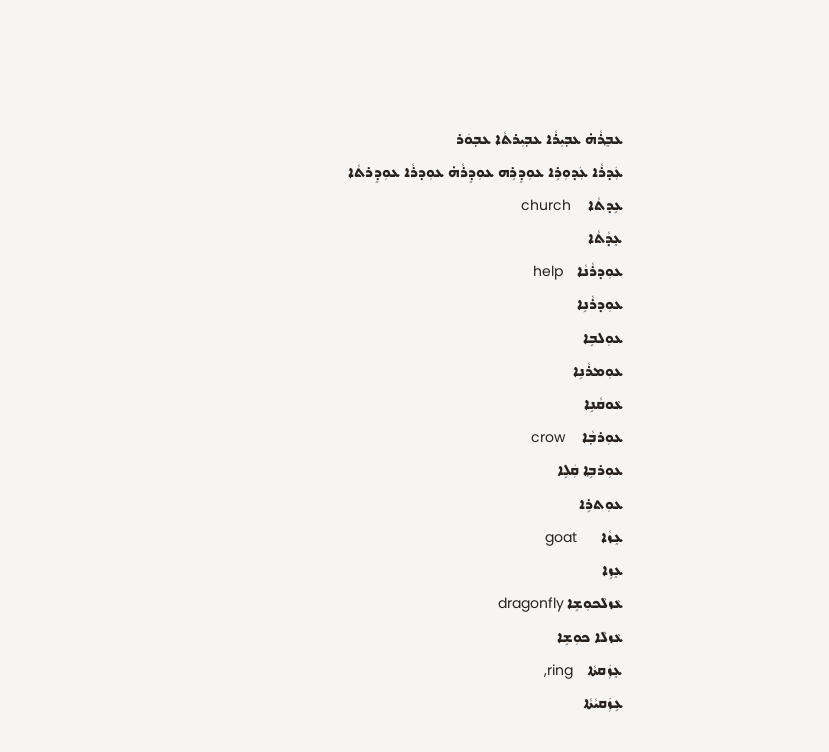ܥܒ݂ܸܪܵܗ̇ ܥܒ݂ܝܼܪܵܐ ܥܒ݂ܝܼܪܬܵܐ ܥܒ݂ܘܿܪ
ܥܲܕܪܵܐ ܥܲܕܘܼܪܹܐ ܥܘܼܕܸܪܹܗ ܥܘܼܕܸܪܵܗ̇ ܥܘܼܕܪܵܐ ܥܘܼܕܸܪܬܵܐ
ܥܹܕܬܵܐ     church
ܥܸܕܵܬܵܐ
ܥܘܼܕܪܵܢܵܐ    help
ܥܘܼܕܪܵܢܹܐ
ܥܘܼܠܒܹܐ
ܥܘܼܡܪܵܢܹܐ
ܥܵܘܩܵܢܹܐ
ܥܘܼܪܒ݂ܵܐ     crow
ܥܘܼܪܒ݂ܹܐ ܩܲܠܹܐ
ܥܘܼܬܪܹܐ
ܥܸܙܵܐ       goat
ܥܸܙܹܐ
ܥܵܙܠܵܟܘܼܫܹܐ dragonfly
ܥܵܙܠܵܐ ܟܘܼܫܹܐ
ܥܸܙܲܩܬܵܐ    ring,
ܥܹܙܲܩܝܵܬܵܐ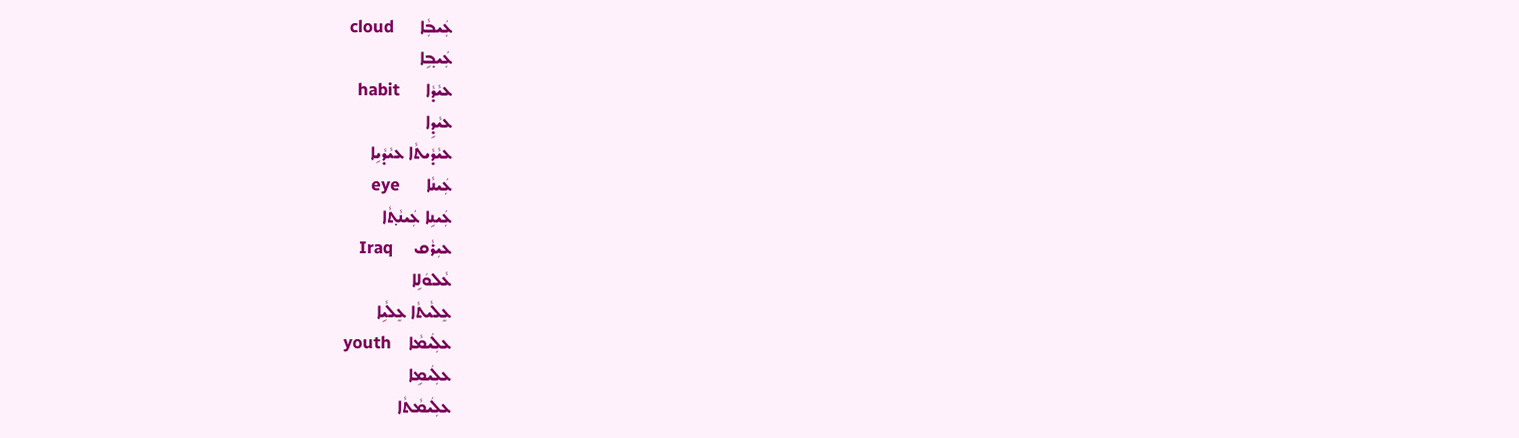ܥܲܝܒܼܵܐ      cloud
ܥܲܝܒ݂ܹܐ
ܥܝܵܕܵܐ      habit
ܥܝܵܕܹܐ
ܥܝܵܕܵܝܬܵܐ ܥܝܵܕܵܝܹܐ
ܥܲܝܢܵܐ      eye
ܥܲܝܢܹܐ ܥܲܝܢܵܬ݂ܵܐ
ܥܝܼܪܵܩ     Iraq
ܥܵܠܘܿܠܹܐ
ܥܸܠܵܝܬܵܐ ܥܸܠܵܝܹܐ
ܥܠܲܝܡܵܐ    youth
ܥܠܲܝܡܹܐ
ܥܠܲܝܡܵܬܵܐ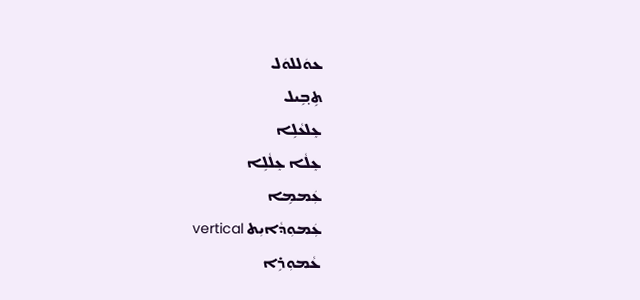ܥܘܿܠܠܘܿܠ
ܬܹܒ݂ܹܝܠ
ܥܸܠܥܵܠܹܐ
ܥܸܠܵܐ ܥܸܠܵܠܹܐ
ܥܲܡܡܹܐ
ܥܲܡܘܼܕܵܐܝܼܬ vertical
ܥܵܡܘܼܪܹܐ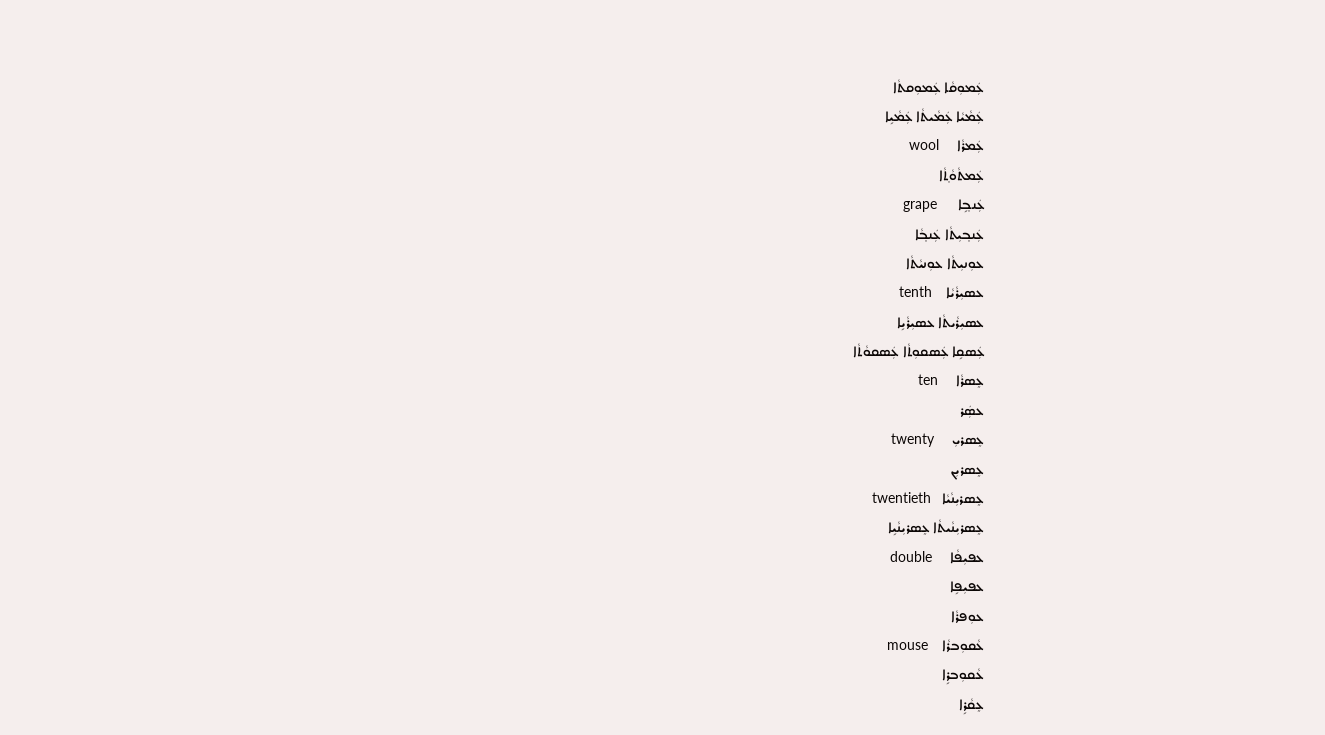ܥܲܡܘܼܩܵܐ ܥܲܡܘܼܩܬܵܐ
ܥܲܡܵܝܵܐ ܥܲܡܵܝܬܵܐ ܥܲܡܵܝܹܐ
ܥܲܡܪܵܐ     wool
ܥܲܡܬܵܘܵܬ݂ܵܐ
ܥܲܢܒ݂ܹܐ      grape
ܥܲܢܒ݂ܝܼܬܵܐ ܥܲܢܒ݂ܵܐ
ܥܘܼܢܝܼܬܵܐ ܥܘܼܢܝܵܬܵܐ
ܥܣܝܼܪܵܝܵܐ    tenth
ܥܣܝܼܪܵܝܬܵܐ ܥܣܝܼܪܵܝܹܐ
ܥܲܣܩܹܐ ܥܲܣܩܘܼܬܵܐ ܥܲܣܩܘܵܬܵܐ
ܥܸܣܪܵܐ     ten
ܥܣܲܪ
ܥܸܣܪܝܼ     twenty
ܥܸܣܪܝܼܢ
ܥܸܣܪܝܼܢܵܝܵܐ   twentieth
ܥܸܣܪܝܼܢܵܝܬܵܐ ܥܸܣܪܝܼܢܵܝܹܐ
ܥܦܝܼܦܵܐ     double
ܥܦܝܼܦܹܐ
ܥܘܼܦܪܵܐ
ܥܵܩܘܼܒܪܵܐ    mouse
ܥܵܩܘܼܒܪܹܐ
ܥܸܩܵܪܹܐ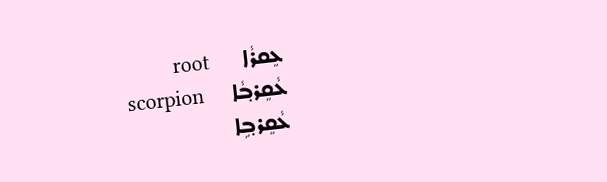ܥܸܩܪܵܐ      root
ܥܵܩܸܪܒ݂ܵܐ     scorpion
ܥܵܩܸܪܒ݂ܹܐ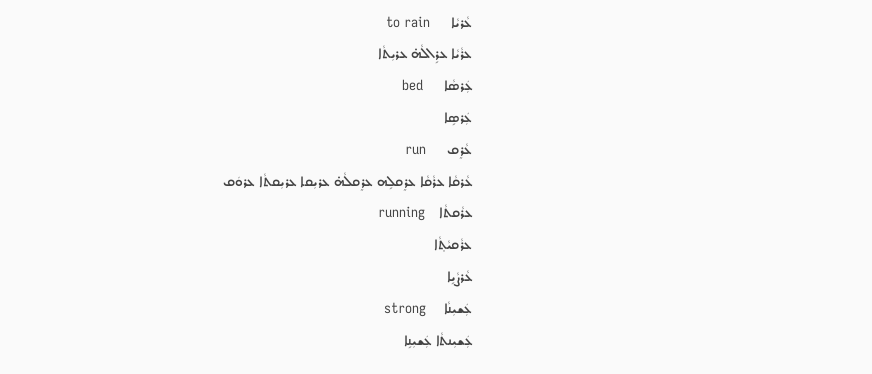ܥܵܪܝܵܐ      to rain
ܥܪܵܝܵܐ ܥܪܹܐܠܵܗ̇ ܥܪܝܼܬܵܐ
ܥܲܪܣܵܐ      bed
ܥܲܪܣܹܐ
ܥܵܪܸܩ      run
ܥܵܪܩܵܐ ܥܪܵܩܵܐ ܥܪܸܩܠܹܗ ܥܪܸܩܠܵܗ̇ ܥܪܝܼܩܐ ܥܪܝܼܩܬܵܐ ܥܪܘܿܩ
ܥܪܵܩܬܵܐ    running
ܥܪܵܩܝܵܬ݂ܵܐ
ܥܵܪܨܵܝܹܐ
ܥܲܫܝܼܢܵܐ     strong
ܥܲܫܝܼܢܬܵܐ ܥܲܫܝܼܢܹܐ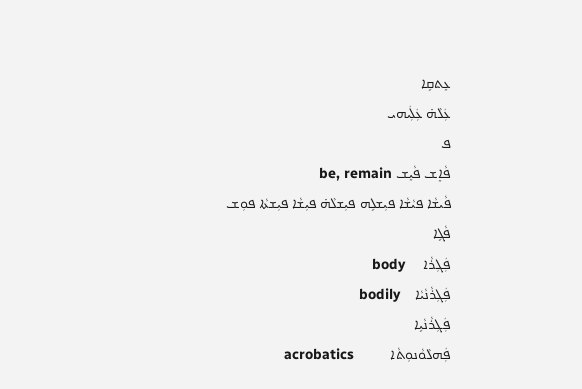ܥܸܬܩܹܐ
ܥܲܠܵܗ̇ ܥܲܠܲܝܗܝ
ܦ
ܦܵܐܸܫ ܦܵܝܸܫ be, remain
ܦܵܝܫܵܐ ܦܝܵܫܵܐ ܦܝܼܫܠܹܗ ܦܝܼܫܠܵܗ̇ ܦܝܼܫܵܐ ܦܝܼܫܬܵܐ ܦܘܼܫ
ܦܵܓܹܐ
ܦܲܓܼܪܵܐ     body
ܦܲܓܼܪܵܢܵܝܵܐ    bodily
ܦܲܓܼܪܵܢܵܝܹܐ
ܦܲܗܠܵܘܵܢܘܼܬܵܐ          acrobatics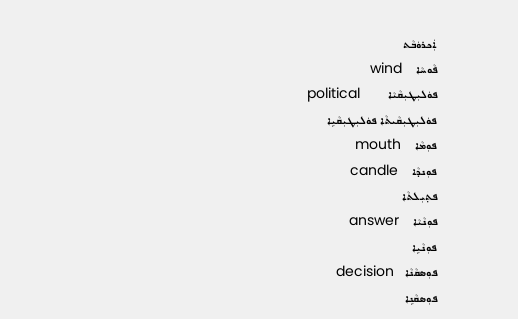ܐܲܟܪܘܿܒܵܬ
ܦܵܘܚܵܐ     wind
ܦܘܿܠܝܼܛܝܼܩܵܝܵܐ          political
ܦܘܿܠܝܼܛܝܼܩܵܝܬܵܐ ܦܘܿܠܝܼܛܝܼܩܵܝܹܐ
ܦܘܼܡܵܐ     mouth
ܦܘܼܢܕܵܐ     candle
ܦܬ݂ܝܼܠܬܵܐ
ܦܘܼܢܵܝܵܐ     answer
ܦܘܼܢܵܝܹܐ
ܦܘܼܣܩܵܢܵܐ    decision
ܦܘܼܣܩܵܢܹܐ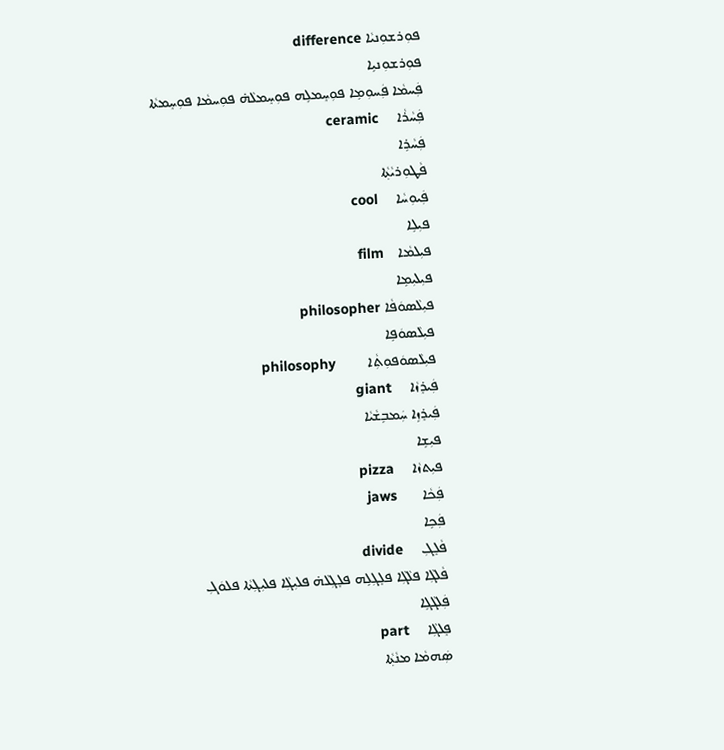ܦܘܼܪܫܘܼܢܝܵܐ difference
ܦܘܼܪܫܘܼܢܝܹܐ
ܦܲܚܡܵܐ ܦܲܚܘܼܡܹܐ ܦܘܼܚܸܡܠܹܗ ܦܘܼܚܸܡܠܵܗ̇ ܦܘܼܚܡܵܐ ܦܘܼܚܸܡܬܵܐ
ܦܲܚܵܪܵܐ     ceramic
ܦܲܚܵܪܹܐ
ܦܵܛܘܼܪܝܵܬ݂ܵܐ
ܦܲܝܘܼܚܵܐ     cool
ܦܝܼܠܹܐ
ܦܝܼܠܡܵܐ    film
ܦܝܼܠܝܼܡܹܐ
ܦܝܼܠܵܣܘܿܦܵܐ philosopher
ܦܝܼܠܵܣܘܿܦܹܐ
ܦܝܼܠܵܣܘܿܦܘܼܬܼܵܐ         philosophy
ܦܲܝܪܸܙܵܐ     giant
ܦܲܝܪܸܙܹܐ ܚܲܡܒܹܫܵܝܵܐ
ܦܝܼܫܹܐ
ܦܝܼܬܙܵܐ     pizza
ܦܲܟܵܐ       jaws
ܦܲܟܹܐ
ܦܵܠܸܓܼ     divide
ܦܵܠܓܼܵܐ ܦܠܵܓܼܵܐ ܦܠܸܓܼܠܹܗ ܦܠܸܓܼܠܵܗ̇ ܦܠܝܼܓܼܵܐ ܦܠܝܼܓܼܬܵܐ ܦܠܘܿܓܼ
ܦܲܠܓܵܓܹܐ
ܦܸܠܓܼܵܐ     part
ܣܲܗܡܵܐ ܡܢܵܬ݂ܵܐ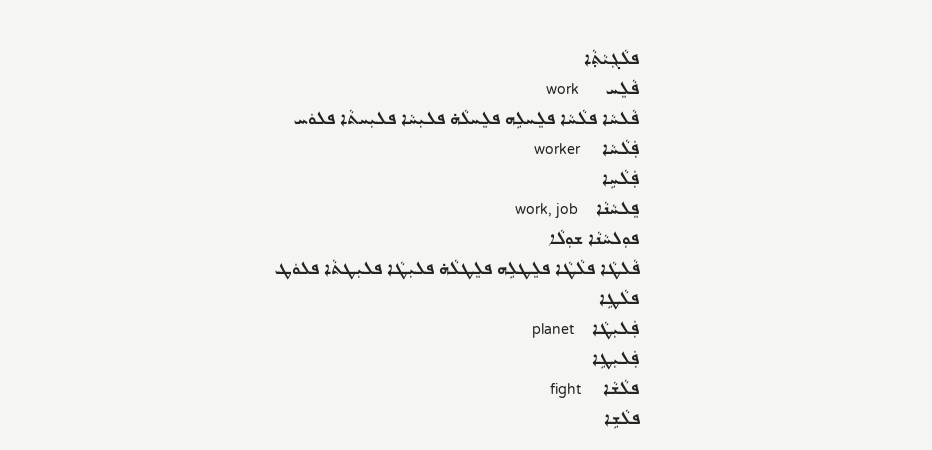ܦܠܵܓܼܝܵܬ݂ܵܐ
ܦܵܠܸܚ      work
ܦܵܠܚܵܐ ܦܠܵܚܵܐ ܦܠܸܚܠܹܗ ܦܠܸܚܠܵܗ̇ ܦܠܝܼܚܵܐ ܦܠܝܼܚܬܵܐ ܦܠܘܿܚ
ܦܲܠܵܚܵܐ     worker
ܦܲܠܵܚܹܐ
ܦܸܠܚܵܢܵܐ    work, job
ܦܘܼܠܚܵܢܵܐ ܫܘܼܠܵܐ
ܦܵܠܛܵܐ ܦܠܵܛܵܐ ܦܠܸܛܠܹܗ ܦܠܸܛܠܵܗ̇ ܦܠܝܼܛܵܐ ܦܠܝܼܛܬܵܐ ܦܠܘܿܛ
ܦܠܵܛܹܐ
ܦܲܠܝܼܛܵܐ    planet
ܦܲܠܝܼܛܹܐ
ܦܠܵܫܵܐ     fight
ܦܠܵܫܹܐ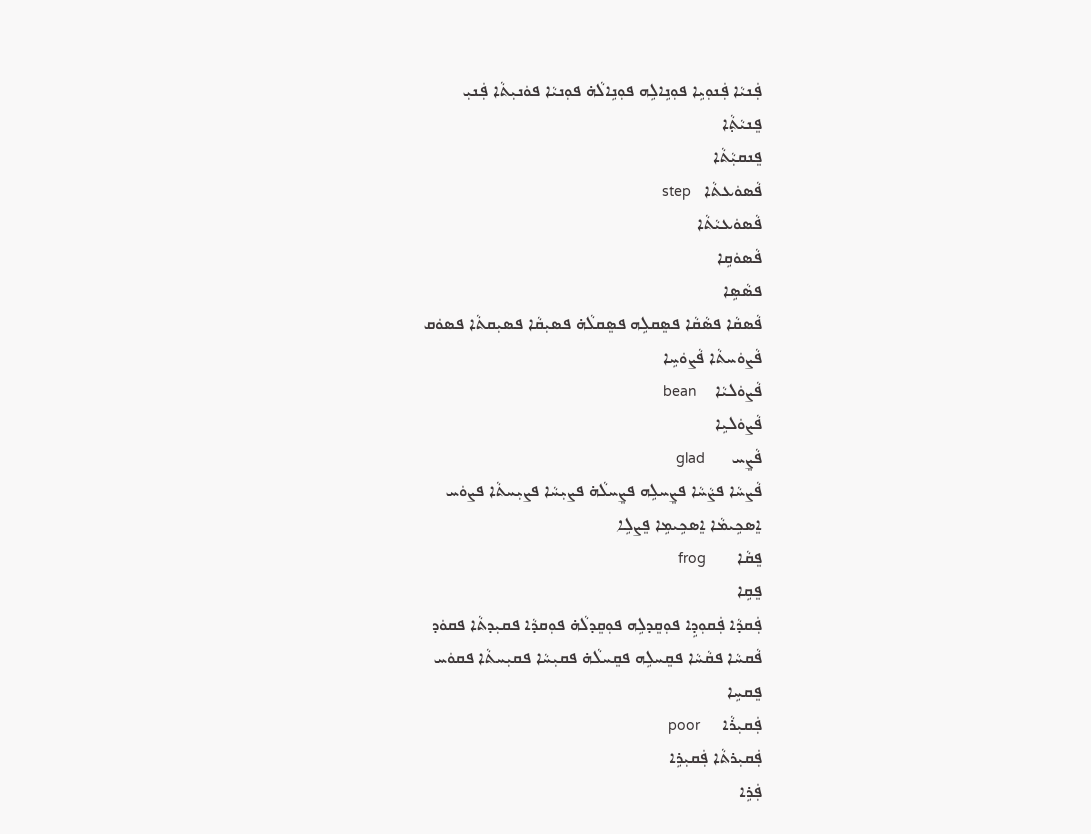ܦܲܢܝܵܐ ܦܲܢܘܼܝܹܐ ܦܘܼܢܹܐܠܹܗ ܦܘܼܢܹܐܠܵܗ̇ ܦܘܼܢܝܵܐ ܦܘܿܢܝܼܬܵܐ ܦܲܢܝܼ
ܦܸܢܝܵܬ݂ܵܐ
ܦܸܢܩܝܼܵܬܵܐ
ܦܵܣܘܿܥܬܵܐ   step
ܦܵܣܘܿܥܝܵܬܵܐ
ܦܵܣܘܿܩܹܐ
ܦܣܵܣܹܐ
ܦܵܣܩܵܐ ܦܣܵܩܵܐ ܦܣܸܩܠܹܗ ܦܣܸܩܠܵܗ̇ ܦܣܝܼܩܵܐ ܦܣܝܼܩܬܵܐ ܦܣܘܿܩ
ܦܵܨܘܿܚܬܵܐ ܦܵܨܘܿܚܹܐ
ܦܵܨܘܿܠܝܵܐ    bean
ܦܵܨܘܿܠܝܹܐ
ܦܵܨܸܚ      glad
ܦܵܨܚܵܐ ܦܨܵܚܵܐ ܦܨܸܚܠܹܗ ܦܨܸܚܠܵܗ̇ ܦܨܝܼܚܵܐ ܦܨܝܼܚܬܵܐ ܦܨܘܿܚ
ܐܸܣܟܹܝܡܵܐ ܐܸܣܟܹܝܡܹܐ ܦܸܨܠܹܐ
ܦܸܩܵܐ       frog
ܦܸܩܹܐ
ܦܲܩܕܵܐ ܦܲܩܘܼܕܹܐ ܦܘܼܩܸܕܠܹܗ ܦܘܼܩܸܕܠܵܗ̇ ܦܘܼܩܕܵܐ ܦܩܝܼܕܬܵܐ ܦܩܘܿܕ
ܦܵܩܚܵܐ ܦܩܵܚܵܐ ܦܩܸܚܠܹܗ ܦܩܸܚܠܵܗ̇ ܦܩܝܼܚܵܐ ܦܩܝܼܚܬܵܐ ܦܩܘܿܚ
ܦܸܩܚܹܐ
ܦܲܩܝܼܪܵܐ     poor
ܦܲܩܝܼܪܬܵܐ ܦܲܩܝܼܪܹܐ
ܦܲܪܹܐ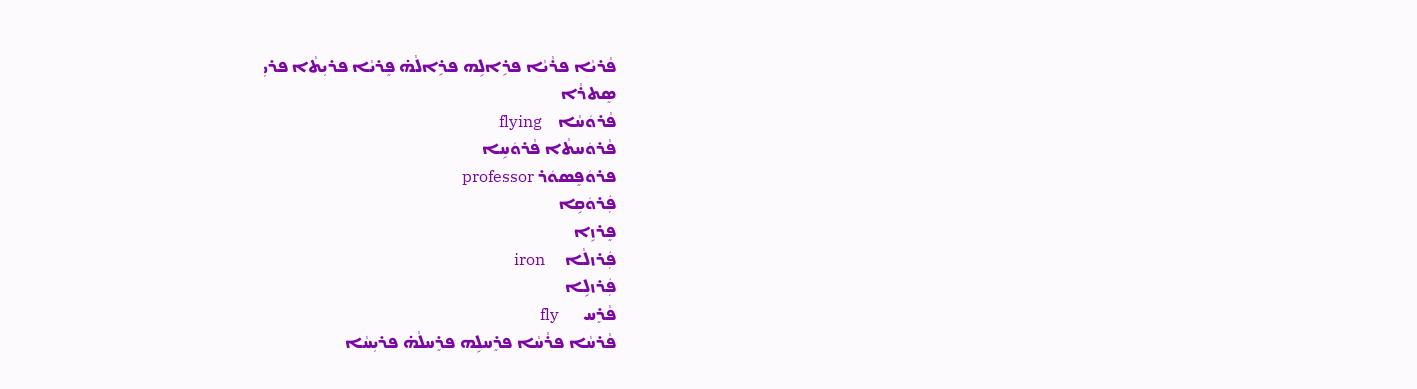ܦܵܪܝܵܐ ܦܪܵܝܵܐ ܦܪܹܐܠܹܗ ܦܪܹܐܠܵܗ̇ ܦܸܪܝܵܐ ܦܪܝܼܬܵܐ ܦܪܝܼ
ܣܸܬܪܵܐ
ܦܵܪܘܿܚܵܐ    flying
ܦܵܪܘܿܚܬܵܐ ܦܵܪܘܿܚܹܐ
ܦܪܘܿܦܸܣܘܿܪ professor
ܦܲܪܘܿܩܹܐ
ܦܸܪܙܹܐ
ܦܲܪܙܠܵܐ     iron
ܦܲܪܙܠܹܐ
ܦܵܪܸܚ      fly
ܦܵܪܚܵܐ ܦܪܵܚܵܐ ܦܪܸܚܠܹܗ ܦܪܸܚܠܵܗ̇ ܦܪܝܼܚܵܐ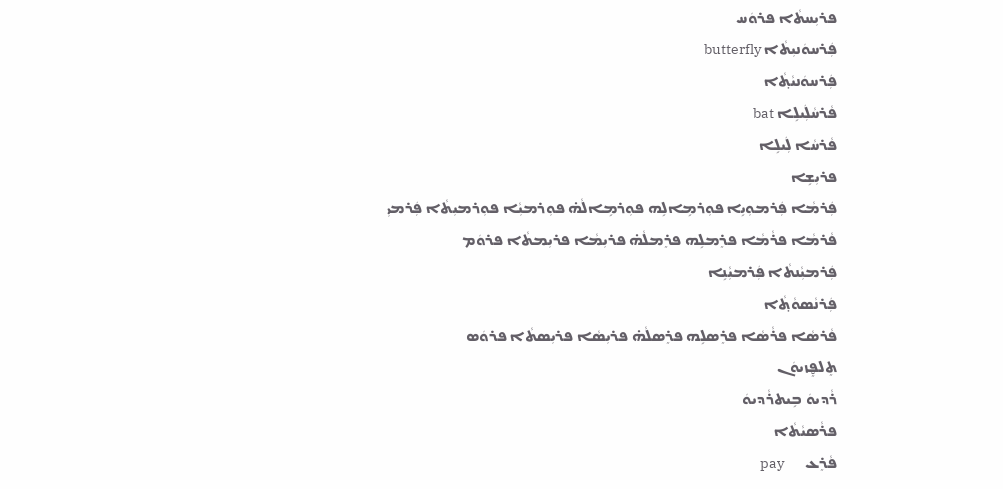ܦܪܝܼܚܬܵܐ ܦܪܘܿܚ
ܦܲܪܚܘܿܢܝܼܬܵܐ butterfly
ܦܲܪܚܘܿܢܝܵܬ݂ܵܐ
ܦܵܪܚܵܠܲܝܠܹܐ bat
ܦܵܪܚܵܐ ܠܲܝܠܹܐ
ܦܪܝܼܫܹܐ
ܦܲܪܡܵܐ ܦܲܪܡܘܼܝܹܐ ܦܘܼܪܡܹܐܠܹܗ ܦܘܼܪܡܹܐܠܵܗ̇ ܦܘܼܪܡܝܼܵܐ ܦܘܼܪܡܝܼܬܵܐ ܦܲܪܡܝܼ
ܦܵܪܡܵܐ ܦܪܵܡܵܐ ܦܪܸܡܠܹܗ ܦܪܸܡܠܵܗ̇ ܦܪܝܼܡܵܐ ܦܪܝܼܡܬܵܐ ܦܪܘܿܡ
ܦܲܪܡܝܼܵܢܬܵܐ ܦܲܪܡܝܼܵܢܹܐ
ܦܲܪܢܵܣܘܵܬ݂ܵܐ
ܦܵܪܣܵܐ ܦܪܵܣܵܐ ܦܪܸܣܠܹܗ ܦܪܸܣܠܵܗ̇ ܦܪܝܼܣܵܐ ܦܪܝܼܣܬܵܐ ܦܪܘܿܣ
ܬܸܠܦ̮ܸܙܝܘܿܢ
ܪܵܕܝܘܿ ܒܹܝܬܪܵܕܝܘܿ
ܦܪܵܣܝܵܬܵܐ
ܦܵܪܸܥ      pay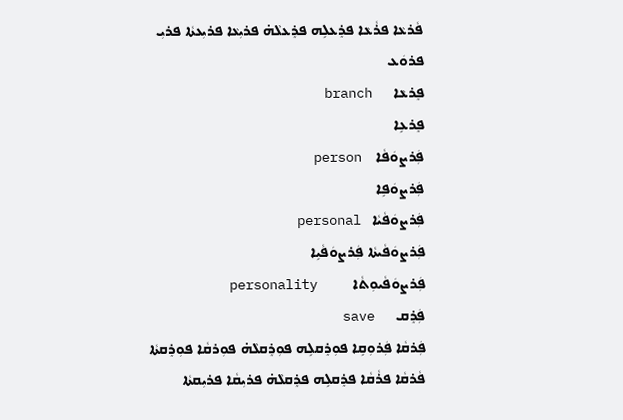ܦܵܪܥܵܐ ܦܪܵܥܵܐ ܦܪܸܥܠܹܗ ܦܪܸܥܠܵܗ̇ ܦܪܝܼܥܵܐ ܦܪܝܼܥܬܵܐ ܦܪܝܼ ܦܪܘܿܥ
ܦܸܪܥܵܐ      branch
ܦܸܪܥܹܐ
ܦܲܪܨܘܿܦܵܐ    person
ܦܲܪܨܘܿܦܹܐ
ܦܲܪܨܘܿܦܵܝܵܐ   personal
ܦܲܪܨܘܿܦܵܝܬܵܐ ܦܲܪܨܘܿܦܵܝܹܐ
ܦܲܪܨܘܿܦܵܝܘܼܬܵܐ          personality
ܦܲܪܸܩ      save
ܦܲܪܩܵܐ ܦܲܪܘܼܩܹܐ ܦܘܼܪܸܩܠܹܗ ܦܘܼܪܸܩܠܵܗ̇ ܦܘܼܪܩܵܐ ܦܘܼܪܸܩܬܵܐ
ܦܵܪܩܵܐ ܦܪܵܩܵܐ ܦܪܸܩܠܹܗ ܦܪܸܩܠܵܗ̇ ܦܪܝܼܩܵܐ ܦܪܝܼܩܬܵܐ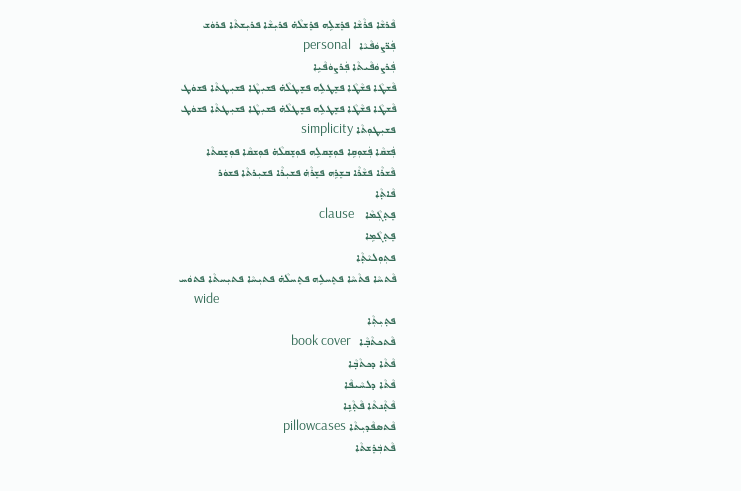ܦܵܪܫܵܐ ܦܪܵܫܵܐ ܦܪܸܫܠܹܗ ܦܪܸܫܠܵܗ̇ ܦܪܝܼܫܵܐ ܦܪܝܼܫܬܵܐ ܦܪܘܿܫ
ܦܲܪ̈ܨܘܿܦܵܝܵܐ   personal
ܦܲܪܨܘܿܦܵܝܬܵܐ ܦܲܪܨܘܿܦܵܝܹܐ
ܦܵܫܛܵܐ ܦܫܵܛܵܐ ܦܫܸܛܠܹܗ ܦܫܸܛܠܵܗ̇ ܦܫܝܼܛܵܐ ܦܫܝܼܛܬܵܐ ܦܫܘܿܛ
ܦܵܫܛܵܐ ܦܫܵܛܵܐ ܦܫܸܛܠܹܗ ܦܫܸܛܠܵܗ̇ ܦܫܝܼܛܵܐ ܦܫܝܼܛܬܵܐ ܦܫܘܿܛ
ܦܫܝܼܛܘܼܬܵܐ simplicity
ܦܲܫܩܵܐ ܦܲܫܘܼܩܹܐ ܦܘܼܫܸܩܠܹܗ ܦܘܼܫܸܩܠܵܗ̇ ܦܘܼܫܩܵܐ ܦܘܼܫܸܩܬܵܐ
ܦܵܫܪܵܐ ܦܫܵܪܵܐ ܒܫܸܪܹܗ ܦܫܸܪܵܗ̇ ܦܫܝܼܪܵܐ ܦܫܝܼܪܬܵܐ ܦܫܘܿܪ
ܦܵܐܬ݂ܵܐ
ܦܸܬ݂ܓܼܵܡܵܐ    clause
ܦܸܬ݂ܓܵܡܹܐ
ܦܬܼܘܼܠܝܵܬ݂ܵܐ
ܦܵܬܚܵܐ ܦܬܵܚܵܐ ܦܬܸܚܠܹܗ ܦܬܸܚܠܵܗ̇ ܦܬܝܼܚܵܐ ܦܬܝܼܚܬܵܐ ܦܬܘܿܚ
     wide
ܦܬ݂ܝܼܬܼܵܐ
ܦܵܬܟܬܵܒ݂ܵܐ   book cover
ܦܵܬܵܐ ܕܟܬܵܒ݂ܵܐ
ܦܵܬܵܐ ܕܠܚܵܝܦܵܐ
ܦܵܬ݂ܵܢܬܵܐ ܦܵܬ݂ܵܢܹܐ
ܦܵܬܣܦܵܕܝܼܬܵܐ pillowcases
ܦܵܬܒܲܪܸܫܬܵܐ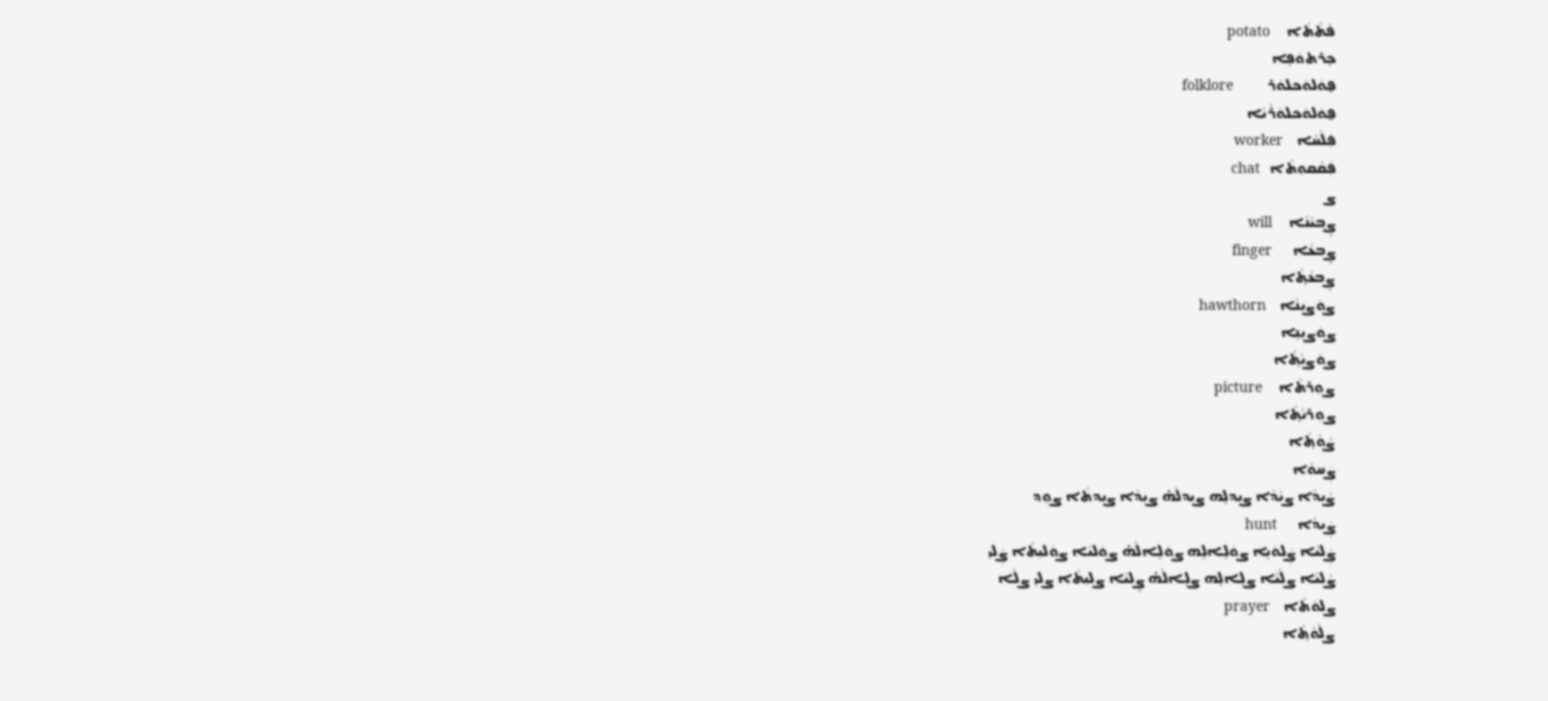ܦܵܬܵܬܵܐ     potato
ܟܸܪܬܘܿܦܹܐ
ܦ̮ܘܿܠܘܿܟܠܘܿܪ          folklore
ܦ̮ܘܿܠܘܿܟܠܘܿܪܵܝܵܐ
ܦܲܠܵܚܵܐ    worker
ܦܲܩܵܩܘܼܬܵܐ   chat
ܨ
ܨܸܒ݂ܝܵܢܵܐ     will
ܨܸܒܥܵܐ      finger
ܨܸܒܥܵܬ݂ܵܐ
ܨܘܿܨܝܼܢܵܐ    hawthorn
ܨܘܿܨܝܼܢܹܐ
ܨܘܿܨܝܵܬ݂ܵܐ
ܨܘܼܪܬܵܐ     picture
ܨܘܼܪܝܵܬ݂ܵܐ
ܨܵܘܵܬ݂ܵܐ
ܨܲܚܘܵܐ
ܨܵܝܕܵܐ ܨܝܵܕܵܐ ܨܝܼܕܠܹܗ ܨܝܼܕܠܵܗ̇ ܨܝܼܕܵܐ ܨܝܼܕܬܵܐ ܨܘܼܕ
ܨܲܝܕܵܐ      hunt
ܨܲܠܝܵܐ ܨܲܠܘܿܝܹܐ ܨܘܿܠܹܐܠܹܗ ܨܘܿܠܹܐܠܵܗ̇ ܨܘܿܠܝܵܐ ܨܘܿܠܝܼܬܵܐ ܨܲܠܝܼ
ܨܵܠܝܵܐ ܨܠܵܝܵܐ ܨܠܹܐܠܹܗ ܨܠܹܐܠܵܗ̇ ܨܸܠܝܵܐ ܨܠܝܼܬܵܐ ܨܠܝܼ ܨܠܵܐ
ܨܠܘܿܬܵܐ    prayer
ܨܠܵܘܵܬ݂ܵܐ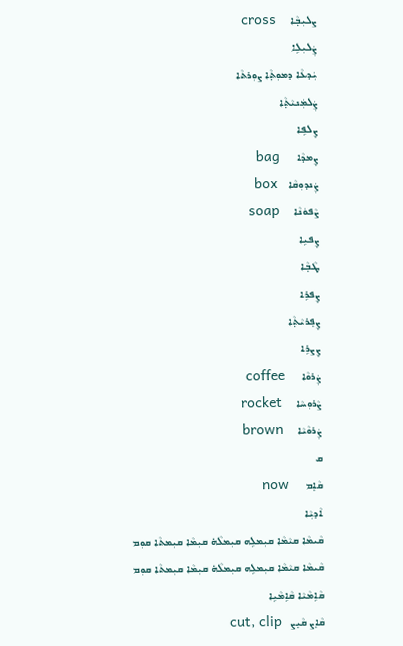ܨܠܝܼܒ݂ܵܐ     cross
ܨܲܠܝܼܠܹܐ
ܝܲܕܥܵܐ ܕܡܘܼܬ݂ܵܐ ܨܘܼܪܬܵܐ
ܨܲܠܡܲܢܝܵܬ݂ܵܐ
ܨܸܠܦܹܐ
ܨܸܡܕܵܐ      bag
ܨܲܢܕܘܼܩܵܐ    box
ܨܵܦܘܿܢܵܐ     soap
ܨܸܦܝܹܐ
ܛܵܒ݂ܵܐ
ܨܸܦܪܹܐ
ܨܸܦܸܪܝܵܬ݂ܵܐ
ܨܸܨܪܹܐ
ܨܲܪܘܵܐ      coffee
ܨܵܪܘܼܚܵܐ     rocket
ܨܲܪܘܵܝܵܐ     brown
ܩ
ܩܵܐܸܡ      now
ܐܵܕܝܼܵܐ
ܩܵܝܡܵܐ ܩܝܵܡܵܐ ܩܝܼܡܠܹܗ ܩܝܼܡܠܵܗ̇ ܩܝܼܡܵܐ ܩܝܼܡܬܵܐ ܩܘܼܡ
ܩܵܝܡܵܐ ܩܝܵܡܵܐ ܩܝܼܡܠܹܗ ܩܝܼܡܠܵܗ̇ ܩܝܼܡܵܐ ܩܝܼܡܬܵܐ ܩܘܼܡ
ܩܵܐܹܡܵܝܵܐ ܩܵܐܹܡܵܝܹܐ
ܩܵܐܸܨ ܩܵܝܸܨ   cut, clip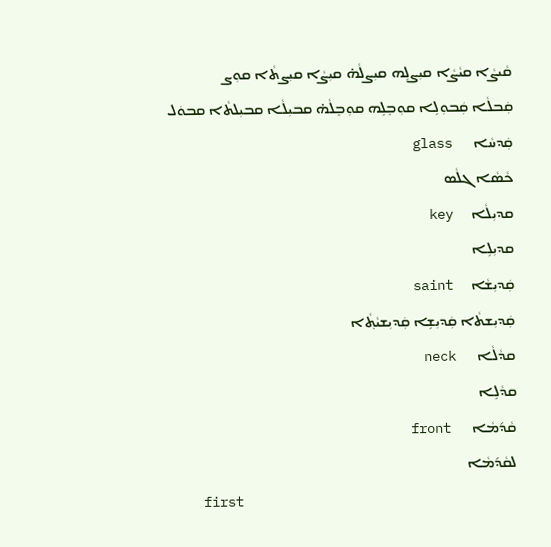ܩܵܝܨܵܐ ܩܝܵܨܵܐ ܩܝܼܨܠܹܗ ܩܝܼܨܠܵܗ̇ ܩܝܼܨܵܐ ܩܝܼܨܬܵܐ ܩܘܼܨ
ܩܲܒܠܵܐ ܩܲܒܘܼܠܹܐ ܩܘܼܒܸܠܹܗ ܩܘܼܒܸܠܵܗ̇ ܩܒܝܼܠܵܐ ܩܒܝܼܠܬܵܐ ܩܒܘܿܠ
ܩܲܕܚܵܐ      glass
ܟܵܣܵܐ ܓܠܵܣ
ܩܕܝܼܠܵܐ     key
ܩܕܝܼܠܹܐ
ܩܲܕܝܼܫܵܐ     saint
ܩܲܕܝܼܫܬܵܐ ܩܲܕܝܼܫܹܐ ܩܲܕܝܼܫܝܵܬ݂ܵܐ
ܩܕܵܠܵܐ      neck
ܩܕܵܠܹܐ
ܩܵܕ݇ܡܵܐ      front
ܠܩܵܕ݇ܡܵܐ
    first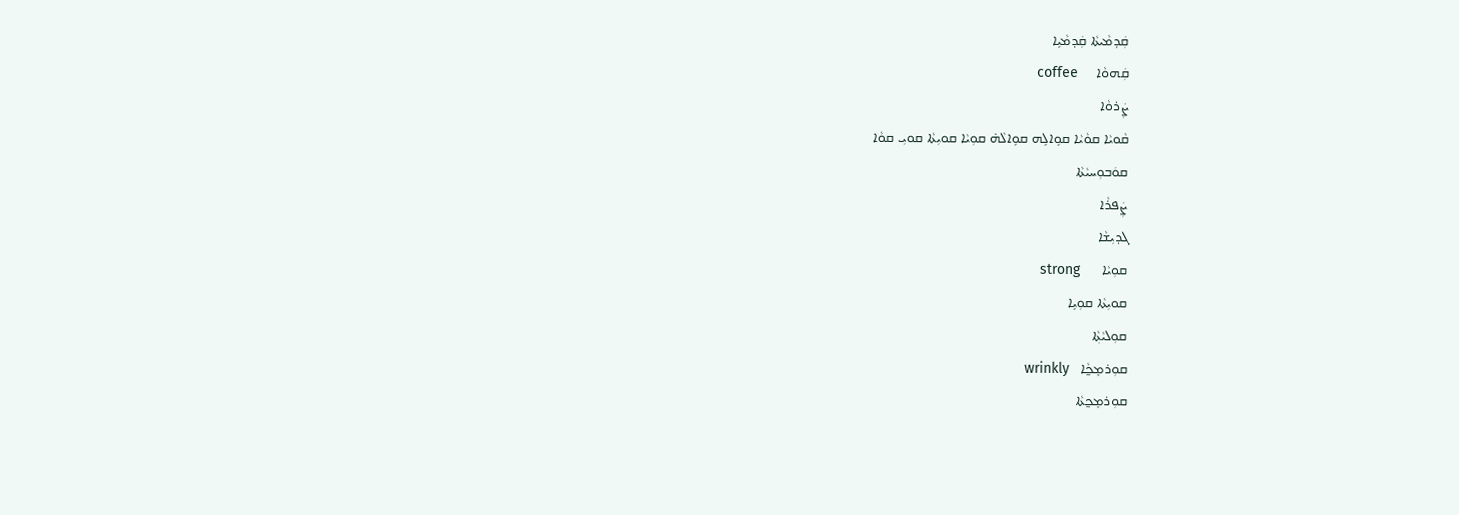ܩܲܕܡܵܝܬܵܐ ܩܲܕܡܵܝܹܐ
ܩܲܗܘܵܐ     coffee
ܨܲܪܘܵܐ
ܩܵܘܝܵܐ ܩܘܵܝܵܐ ܩܘܹܐܠܹܗ ܩܘܹܐܠܵܗ̇ ܩܘܼܝܵܐ ܩܘܝܼܬܵܐ ܩܘܝܼ ܩܘܵܐ
ܩܘܿܒܘܼܚܝܵܬܵܐ
ܨܲܦܪܵܐ
ܓܕܝܼܫܵܐ
ܩܘܼܝܵܐ      strong
ܩܘܝܼܬܵܐ ܩܘܼܝܹܐ
ܩܘܼܠܝܵܬ݂ܵܐ
ܩܘܼܪܡܸܟ̰ܵܐ   wrinkly
ܩܘܼܪܡܸܟ̰ܬܵܐ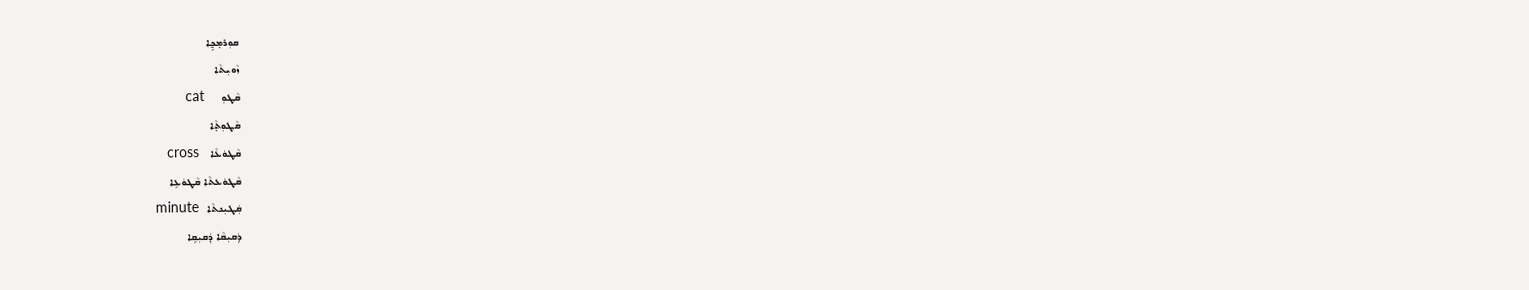ܩܘܼܪܡܸܟ̰ܹܐ
ܙܵܘܝܼܬܵܐ
ܩܵܛܘܼ      cat
ܩܵܛܘܼܬ݂ܵܐ
ܩܵܛܘܿܥܵܐ    cross
ܩܵܛܘܿܥܬܵܐ ܩܵܛܘܿܥܹܐ
ܩܲܛܝܼܢܬܵܐ   minute
ܕܲܩܝܼܩܵܐ ܕܲܩܝܼܩܹܐ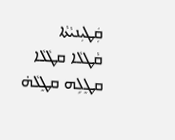ܩܲܛܝܼܢܝܵܬܵܐ
ܩܵܛܠܵܐ ܩܛܵܠܵܐ ܩܛܸܠܹܗ ܩܛܸܠܵܗ̇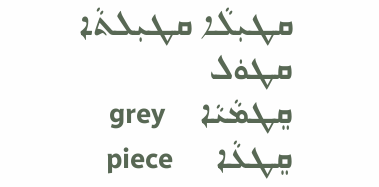ܩܛܝܼܠܵܐ ܩܛܝܼܠܬܵܐ ܩܛܘܿܠ
ܩܸܛܡܵܝܵܐ    grey
ܩܸܛܥܵܐ     piece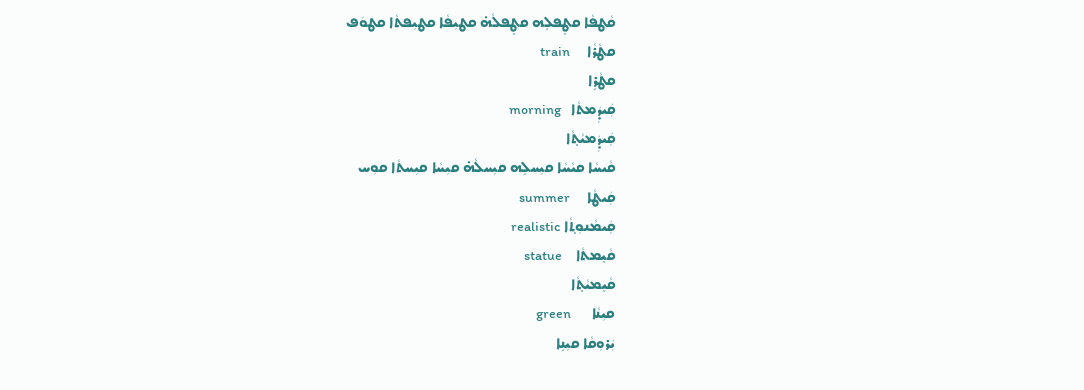ܩܵܛܦܵܐ ܩܛܸܦܠܹܗ ܩܛܸܦܠܵܗ̇ ܩܛܝܼܦܵܐ ܩܛܝܼܦܬܵܐ ܩܛܘܿܦ
ܩܛܵܪܵܐ     train
ܩܛܵܪܹܐ
ܩܲܝܕܲܡܬܵܐ   morning
ܩܲܝܕܲܡܝܵܬ݂ܵܐ
ܩܵܝܚܵܐ ܩܝܵܚܵܐ ܩܝܼܚܠܹܗ ܩܝܼܚܠܵܗ̇ ܩܝܼܚܵܐ ܩܝܼܚܬܵܐ ܩܘܼܚ
ܩܲܝܛܵܐ     summer
ܩܲܝܡܵܢܘܼܬ݂ܵܐ realistic
ܩܵܝܸܡܬܵܐ    statue
ܩܵܝܸܡܝܵܬ݂ܵܐ
ܩܝܼܢܵܐ      green
ܝܲܪܘܼܩܵܐ ܩܝܼܢܹܐ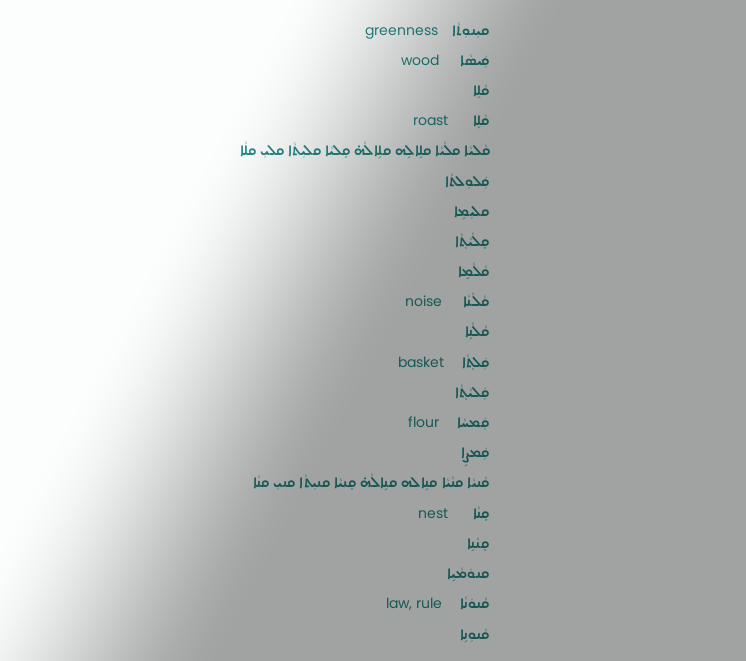ܩܝܼܢܘܼܬܵܐ    greenness
ܩܲܝܣܵܐ      wood
ܩܵܠܹܐ
ܩܵܠܹܐ       roast
ܩܵܠܝܵܐ ܩܠܵܝܵܐ ܩܠܹܐܠܹܗ ܩܠܹܐܠܵܗ̇ ܩܸܠܝܵܐ ܩܠܝܼܬܵܐ ܩܠܝܼ ܩܠܵܐ
ܩܲܠܘܼܠܬܵܐ
ܩܠܝܼܡܹܐ
ܩܸܠܵܝܵܬ݂ܵܐ
ܩܵܠܵܡܹܐ
ܩܵܠܵܢܵܐ      noise
ܩܵܠܵܢܹܐ
ܩܲܠܬ݂ܵܐ     basket
ܩܲܠܝܵܬ݂ܵܐ
ܩܲܡܚܵܐ     flour
ܩܲܡܨܹܐ
ܩܵܢܝܵܐ ܩܢܵܝܵܐ ܩܢܹܐܠܗ ܩܢܹܐܠܵܗ̇ ܩܸܢܝܵܐ ܩܢܝܼܬܵܐ ܩܢܝܼ ܩܢܵܐ
ܩܸܢܵܐ       nest
ܩܸܢܵܢܹܐ
ܩܢܘܿܡܵܝܹܐ
ܩܵܢܘܿܢܵܐ     law, rule
ܩܵܢܘܼܢܹܐ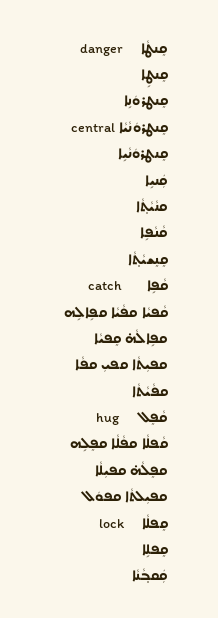ܩܸܢܛܵܐ     danger
ܩܸܢܛܹܐ
ܩܸܢܛܪܘܿܢܹܐ
ܩܸܢܛܪܘܿܢܵܝܵܐ central
ܩܸܢܛܪܘܿܢܵܝܹܐ
ܩܲܢܝܹܐ
ܩܢܵܝܵܬ݂ܵܐ
ܩܵܢܵܦܹܐ
ܩܸܢܸܫܝܵܬ݂ܵܐ
ܩܵܦܹܐ       catch
ܩܵܦܝܵܐ ܩܦܵܝܵܐ ܩܦܹܐܠܹܗ ܩܦܹܐܠܵܗ̇ ܩܸܦܝܵܐ ܩܦܝܼܬܵܐ ܩܦܝܼ ܩܦܵܐ
ܩܦܵܝܵܬܵܐ
ܩܵܦܸܠ      hug
ܩܵܦܠܵܐ ܩܦܵܠܵܐ ܩܦܸܠܹܗ ܩܦܸܠܵܗ̇ ܩܦܝܼܠܵܐ ܩܦܝܼܠܬܵܐ ܩܦܘܿܠ
ܩܸܦܠܵܐ     lock
ܩܸܦܠܹܐ
ܩܲܩܒ݂ܵܢܵܐ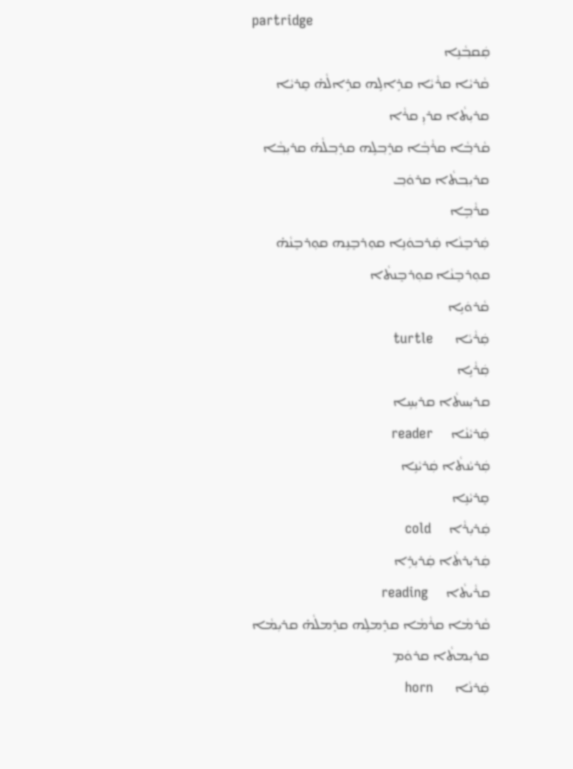partridge
ܩܲܩܒ݂ܵܢܹܐ
ܩܵܪܝܵܐ ܩܪܵܝܵܐ ܩܪܹܐܠܹܗ ܩܪܹܐܠܵܗ̇ ܩܸܪܝܵܐ ܩܪܝܼܬܵܐ ܩܪܝܼ ܩܪܵܐ
ܩܵܪܒ݂ܵܐ ܩܪܵܒ݂ܵܐ ܩܪܸܒ݂ܠܹܗ ܩܪܸܒ݂ܠܵܗ̇ ܩܪܝܼܒ݂ܵܐ ܩܪܝܼܒ݂ܬܵܐ ܩܪܘܿܒ݂
ܩܪܵܒ݂ܹܐ
ܩܲܪܒܸܢܵܐ ܩܲܪܒܘܿܢܹܐ ܩܘܼܪܒܸܢܹܗ ܩܘܼܪܒܸܢܵܗ̇ ܩܘܼܪܒܸܢܵܐ ܩܘܼܪܒܸܢܬܵܐ
ܩܵܪܘܿܝܹܐ
ܩܲܪܵܝܵܐ      turtle
ܩܲܪܵܝܹܐ
ܩܪܝܼܚܬܵܐ ܩܪܝܼܚܹܐ
ܩܲܪܝܵܢܵܐ     reader
ܩܲܪܝܵܢܬܵܐ ܩܲܪܝܵܢܹܐ
ܩܸܪܝܵܢܹܐ
ܩܲܪܝܼܪܵܐ     cold
ܩܲܪܝܼܪܬܵܐ ܩܲܪܝܼܪܹܐ
ܩܪܵܝܬܵܐ     reading
ܩܵܪܡܵܐ ܩܪܵܡܵܐ ܩܪܸܡܠܹܗ ܩܪܸܡܠܵܗ̇ ܩܪܝܼܡܵܐ ܩܪܝܼܡܬܵܐ ܩܪܘܿܡ
ܩܲܪܢܵܐ      horn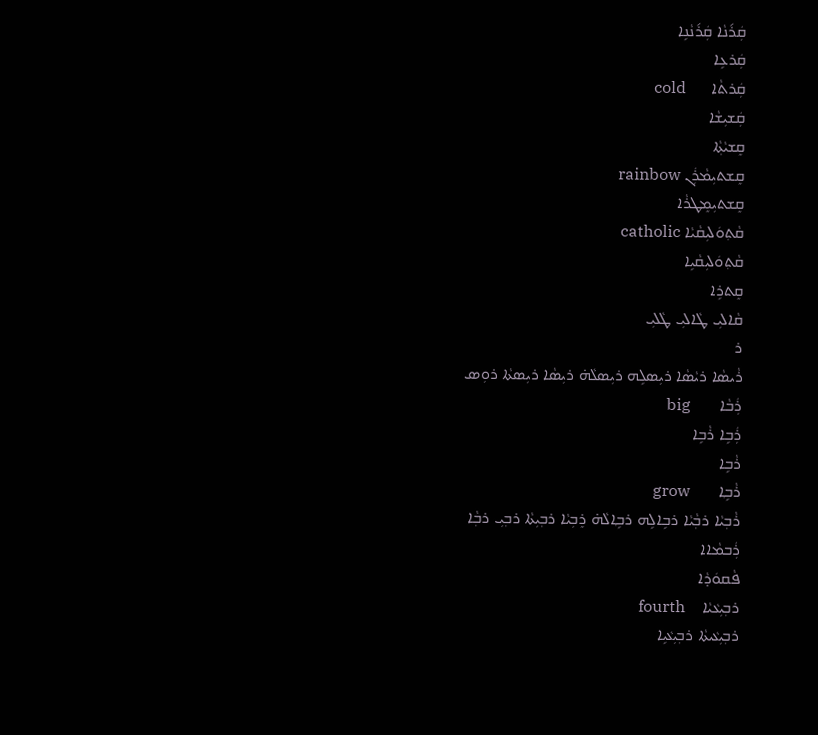ܩܲܪ݇ܢܵܐ ܩܲܪ݇ܢܵܢܹܐ
ܩܲܪܥܹܐ
ܩܲܪܬܵܐ      cold
ܩܲܫܝܼܫܵܐ
ܩܸܫܝܵܬ݂ܵܐ
ܩܸܫܬܝܼܡܵܪܲܢ rainbow
ܩܸܫܬܝܼܡܸܛܪܵܐ
ܩܵܬ݂ܘܿܠܝܼܩܵܝܵܐ catholic
ܩܵܬ݂ܘܿܠܝܼܩܵܝܹܐ
ܩܸܬܪܹܐ
ܩܵܐܠܝܼ ܛܵܐܠܝܼ ܛܵܠܝܼ
ܪ
ܪܵܝܣܵܐ ܪܝܵܣܵܐ ܪܝܼܣܠܹܗ ܪܝܼܣܠܵܗ̇ ܪܝܼܣܵܐ ܪܝܼܣܬܵܐ ܪܘܼܣ
ܪܲܒܵܐ       big
ܪܲܒܹܐ ܪܵܒܹܐ
ܪܵܒܹܐ
ܪܵܒ݂ܹܐ       grow
ܪܵܒ݂ܝܵܐ ܪܒ݂ܵܝܵܐ ܪܒܹܐܠܹܗ ܪܒ݂ܹܐܠܵܗ̇ ܪܸܒܼܝܵܐ ܪܒ݂ܝܼܬܵܐ ܪܒ݂ܝܼ ܪܒ݂ܵܐ
ܪܲܒܡܵܐܐ
ܦܵܩܘܿܕܵܐ
ܪܒ݂ܝܼܥܵܝܵܐ    fourth
ܪܒ݂ܝܼܥܵܝܬܵܐ ܪܒ݂ܝܼܥܵܝܹܐ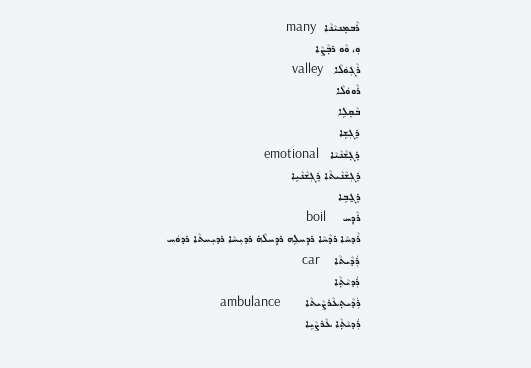ܪܵܒܡܸܢܝܵܢܵܐ   many
ܘܼ، ܘܵܘ ܪܒ݂ܵܨܵܐ
ܪܵܓܼܘܿܠܵܐ    valley
ܪܵܘܘܿܠܵܐ
ܒܵܩܸܠܹܐ
ܪܸܓܼܫܹܐ
ܪܸܓ݂ܫܵܢܵܝܵܐ    emotional
ܪܸܓܼܫܵܢܵܝܬܵܐ ܪܸܓܼܫܵܢܵܝܹܐ
ܪܸܓ̰ܒܹܐ
ܪܵܕܸܚ      boil
ܪܵܕܚܵܐ ܪܕܵܚܵܐ ܪܕܸܚܠܹܗ ܪܕܸܚܠܵܗ̇ ܪܕܝܼܚܵܐ ܪܕܝܼܚܬܵܐ ܪܕܘܿܚ
ܪܲܕܵܝܬܵܐ     car
ܪܲܕܝܵܬ݂ܵܐ
ܪܲܕܵܝܬ݂ܥܵܪܨܵܝܬܵܐ         ambulance
ܪܲܕܝܵܬ݂ܵܐ ܥܵܪܨܵܝܹܐ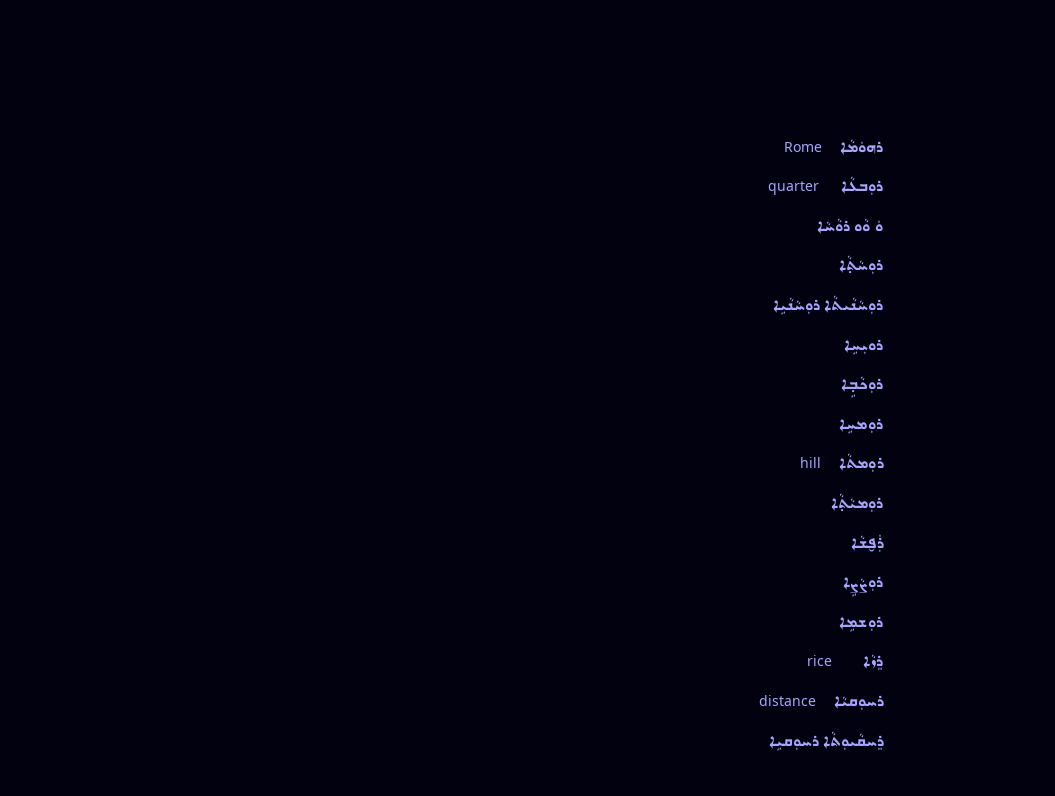ܪܗܘܿܡܵܐ    Rome
ܪܘܼܒܥܵܐ     quarter
ܘܿ ܘܵܘ ܪܘܵܚܵܐ
ܪܘܼܚܵܬ݂ܵܐ
ܪܘܼܚܵܢܵܝܬܵܐ ܪܘܼܚܵܢܵܝܹܐ
ܪܘܝܼܚܹܐ
ܪܘܼܟܵܒ݂ܹܐ
ܪܘܼܡܚܹܐ
ܪܘܼܡܬܵܐ    hill
ܪܘܼܡܝܵܬ݂ܵܐ
ܪܲܦ̮ܫܵܐ
ܪܘܼܨܵܨܹܐ
ܪܘܼܫܡܹܐ
ܪܸܙܵܐ       rice
ܪܚܘܼܩܝܵܐ    distance
ܪܸܚܩܵܝܘܼܬܵܐ ܪܚܘܼܩܝܹܐ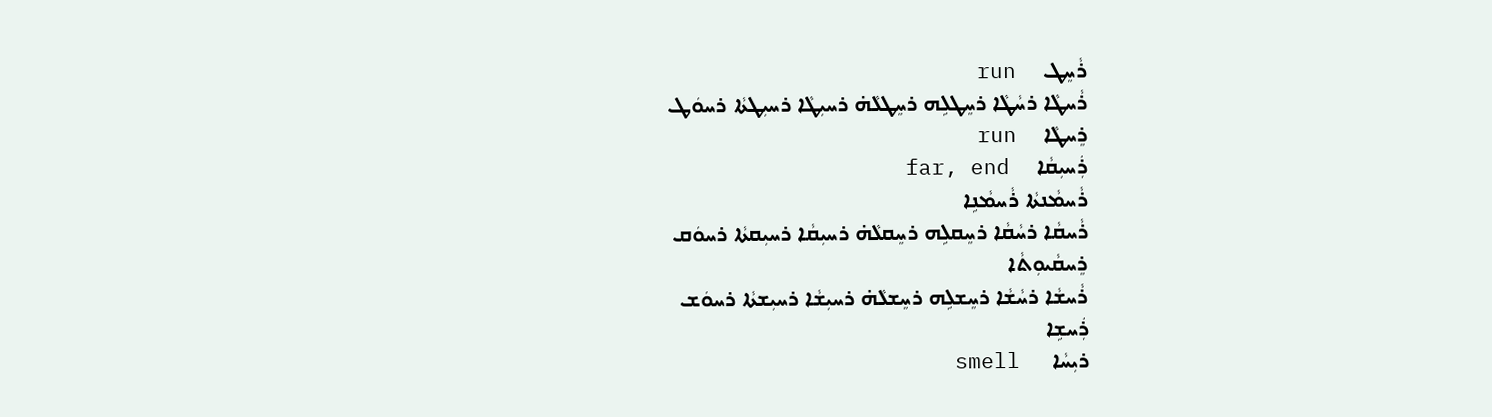ܪܵܚܸܛ     run
ܪܵܚܛܵܐ ܪܚܵܛܵܐ ܪܚܸܛܠܹܗ ܪܚܸܛܠܵܗ̇ ܪܚܝܼܛܵܐ ܪܚܝܼܛܬܵܐ ܪܚܘܿܛ
ܪܸܚܛܵܐ     run
ܪܲܚܝܼܩܵܐ     far, end
ܪܵܚܡܵܢܬܵܐ ܪܵܚܡܵܢܹܐ
ܪܵܚܩܵܐ ܪܚܵܩܵܐ ܪܚܸܩܠܹܗ ܪܚܸܩܠܵܗ̇ ܪܚܝܼܩܵܐ ܪܚܝܼܩܬܵܐ ܪܚܘܿܩ
ܪܸܚܩܵܝܘܼܬܵܐ
ܪܵܚܫܵܐ ܪܚܵܫܵܐ ܪܚܸܫܠܹܗ ܪܚܸܫܠܵܗ̇ ܪܚܝܼܫܵܐ ܪܚܝܼܫܬܵܐ ܪܚܘܿܫ
ܪܲܚܫܹܐ
ܪܝܼܚܵܐ      smell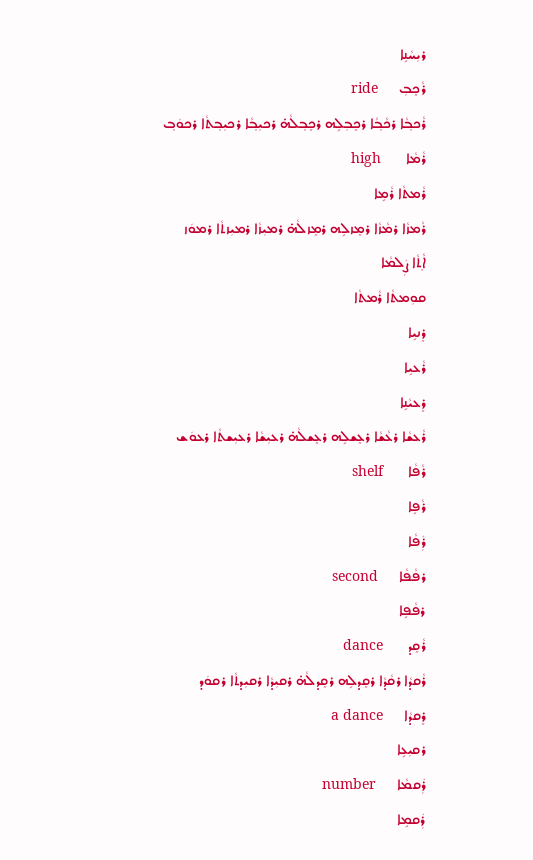ܪܝܼܚܵܢܹܐ
ܪܵܟܸܒܼ      ride
ܪܵܟܒ݂ܵܐ ܪܟܵܒ݂ܵܐ ܪܟܸܒܼܠܹܗ ܪܟܸܒ݂ܠܵܗ̇ ܪܟܝܼܒ݂ܵܐ ܪܟܝܼܒ݂ܬܵܐ ܪܟܘܿܒ݂
ܪܵܡܵܐ       high
ܪܵܡܬܵܐ ܪܵܡܹܐ
ܪܵܡܙܵܐ ܪܡܵܙܵܐ ܪܡܸܙܠܹܗ ܪܡܸܙܠܵܗ̇ ܪܡܝܼܙܵܐ ܪܡܝܼܙܬܵܐ ܪܡܘܿܙ
ܐܵܬ݂ܵܐ ܨܲܠܡܵܐ
ܩܘܼܡܬܵܐ ܪܵܡܬܵܐ
ܪܸܢܝܹܐ
ܪܵܥܝܹܐ
ܪܸܥܝܵܢܹܐ
ܪܵܥܫܵܐ ܪܥܵܫܵܐ ܪܥܸܫܠܹܗ ܪܥܸܫܠܵܗ̇ ܪܥܝܼܫܵܐ ܪܥܝܼܫܬܵܐ ܪܥܘܿܫ
ܪܵܦܵܐ       shelf
ܪܵܦܹܐ
ܪܲܦܵܐ
ܪܦܵܦܵܐ      second
ܪܦܵܦܹܐ
ܪܵܩܸܕ       dance
ܪܵܩܕܵܐ ܪܩܵܕܵܐ ܪܩܸܕܠܹܗ ܪܩܸܕܠܵܗ̇ ܪܩܝܼܕܵܐ ܪܩܝܼܕܬܵܐ ܪܩܘܿܕ
ܪܸܩܕܵܐ      a dance
ܪܩܝܼܥܹܐ
ܪܲܩܡܵܐ      number
ܪܲܩܡܹܐ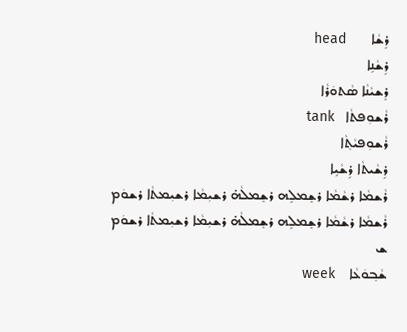ܪܹܫܵܐ       head
ܪܹܫܵܢܹܐ
ܪܸܫܝܵܢܵܐ ܣܵܬܘܿܪܵܐ
ܪܵܫܘܼܦܬܵܐ   tank
ܪܵܫܘܼܦܝܵܬ݂ܵܐ
ܪܹܫܵܝܬܵܐ ܪܹܫܵܝܹܐ
ܪܵܫܡܵܐ ܪܫܵܡܵܐ ܪܫܸܡܠܹܗ ܪܫܸܡܠܵܗ̇ ܪܫܝܼܡܵܐ ܪܫܝܼܡܬܵܐ ܪܫܘܿܡ
ܪܵܫܡܵܐ ܪܫܵܡܵܐ ܪܫܸܡܠܹܗ ܪܫܸܡܠܵܗ̇ ܪܫܝܼܡܵܐ ܪܫܝܼܡܬܵܐ ܪܫܘܿܡ
ܫ
ܫܵܒ݂ܘܿܥܵܐ    week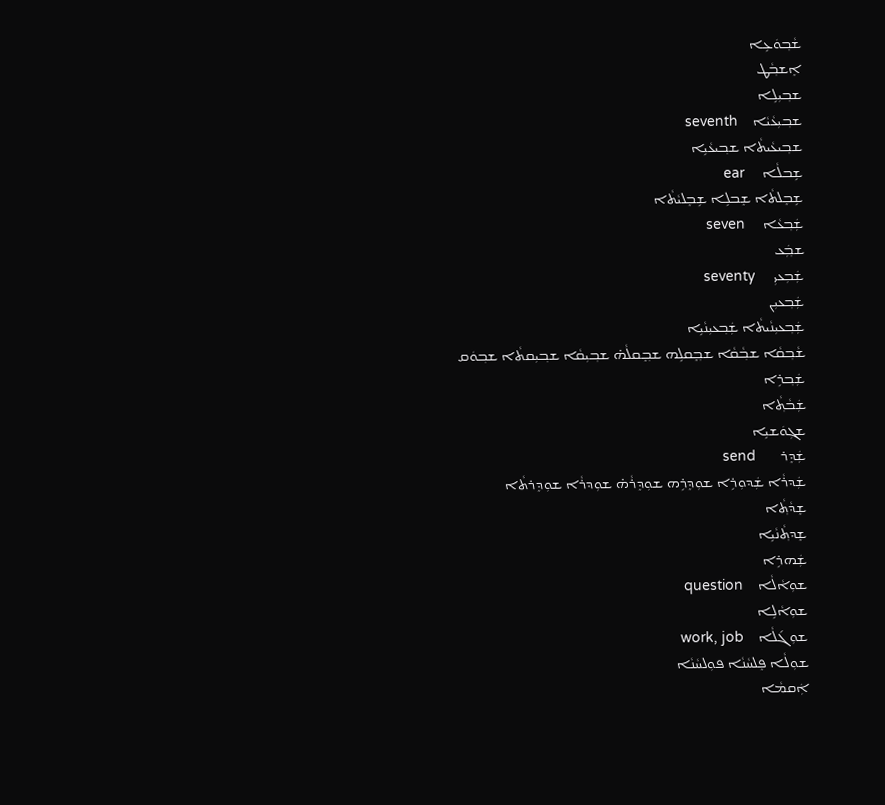ܫܵܒ݂ܘܿܥܹܐ
ܐܸܫܒ݂ܵܛ
ܫܒ݂ܝܼܠܹܐ
ܫܒ݂ܝܼܥܵܝܵܐ    seventh
ܫܒ݂ܝܥܵܝܬܵܐ ܫܒ݂ܝܥܵܝܹܐ
ܫܹܒܠܵܐ     ear
ܫܹܒܸܠܬܵܐ ܫܸܒܠܹܐ ܫܹܒܸܠܝܵܬܵܐ
ܫܲܒ݂ܥܵܐ     seven
ܫܒ݂ܲܥ
ܫܲܒܼܥܝܼ     seventy
ܫܲܒ݂ܥܝܼܢ
ܫܲܒ݂ܥܝܼܢܵܝܬܵܐ ܫܲܒ݂ܥܝܼܢܵܝܹܐ
ܫܵܒ݂ܩܵܐ ܫܒ݂ܵܩܵܐ ܫܒ݂ܸܩܠܹܗ ܫܒ݂ܸܩܠܵܗ̇ ܫܒ݂ܝܼܩܵܐ ܫܒ݂ܝܼܩܬܵܐ ܫܒ݂ܘܿܩ
ܫܲܒ݂ܪܹܐ
ܫܲܒܵܬ݂ܵܐ
ܫܓܼܘܿܫܝܹܐ
ܫܲܕܸܪ       send
ܫܲܕܪܵܐ ܫܲܕܘܼܪܹܐ ܫܘܼܕܸܪܹܗ ܫܘܼܕܸܪܵܗ̇ ܫܘܼܕܪܵܐ ܫܘܼܕܸܪܬܵܐ
ܫܸܕܵܬ݂ܵܐ
ܫܸܕܬ݂ܵܢܵܝܹܐ
ܫܲܗܪܹܐ
ܫܘܼܐܵܠܵܐ    question
ܫܘܼܐܵܠܹܐ
ܫܘܼܓ݇ܠܵܐ    work, job
ܫܘܼܠܵܐ ܦܸܠܚܵܢܵܐ ܦܘܼܠܚܵܢܵܐ
ܐܲܩܡܵܐ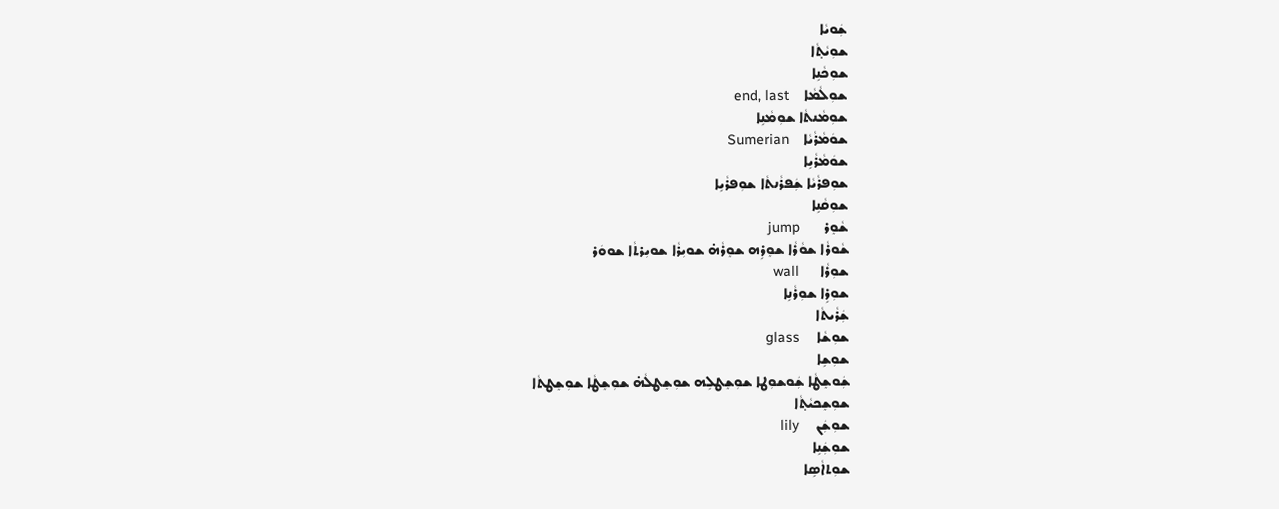ܫܲܘܝܵܐ
ܫܘܼܝܵܬ݂ܵܐ
ܫܘܼܟܵܢܹܐ
ܫܘܼܠܵܡܵܐ    end, last
ܫܘܼܡܵܢܬܵܐ ܫܘܼܡܵܢܹܐ
ܫܘܿܡܵܪܵܝܵܐ    Sumerian
ܫܘܿܡܵܪܵܝܹܐ
ܫܘܼܦܪܵܝܵܐ ܫܲܦܪܵܢܬܵܐ ܫܘܼܦܪܵܝܹܐ
ܫܘܼܩܵܢܹܐ
ܫܵܘܸܪ       jump
ܫܵܘܪܵܐ ܫܘܵܪܵܐ ܫܘܸܪܹܗ ܫܘܸܪܵܗ̇ ܫܘܝܼܪܵܐ ܫܘܝܼܪܬܵܐ ܫܘܘܿܪ
ܫܘܼܪܵܐ      wall
ܫܘܼܪܹܐ ܫܘܼܪܵܢܹܐ
ܫܲܪܵܝܬܵܐ
ܫܘܼܫܵܐ     glass
ܫܘܼܫܹܐ
ܫܲܘܫܸܛܵܐ ܫܲܘܫܘܼܛܐ ܫܘܼܫܸܛܠܹܗ ܫܘܼܫܸܛܠܵܗ̇ ܫܘܼܫܸܛܵܐ ܫܘܼܫܸܛܬܵܐ
ܫܘܼܫܸܟܝܵܬ݂ܵܐ
ܫܘܼܫܲܢ     lily
ܫܘܼܫܲܢܹܐ
ܫܘܼܬܐܵܣܹܐ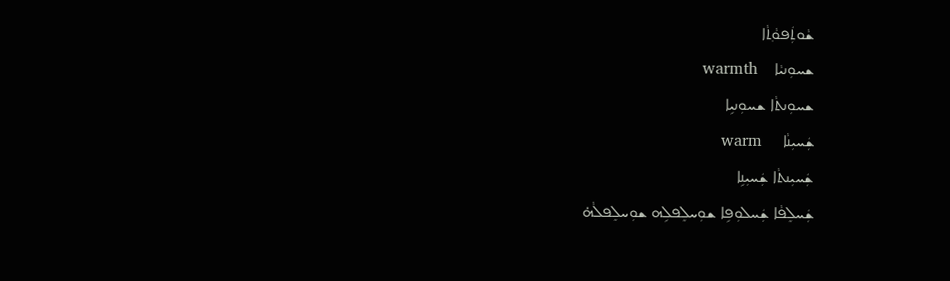ܫܵܘܬܲܦܘܵܬ݂ܵܐ
ܫܚܘܼܢܝܵܐ    warmth
ܫܚܘܼܢܬܵܐ ܫܚܘܼܢܝܹܐ
ܫܲܚܝܼܢܵܐ     warm
ܫܲܚܝܼܢܬܵܐ ܫܲܚܝܼܢܹܐ
ܫܲܚܠܸܦܵܐ ܫܲܚܠܘܼܦܹܐ ܫܘܼܚܠܸܦܠܹܗ ܫܘܼܚܠܸܦܠܵܗ̇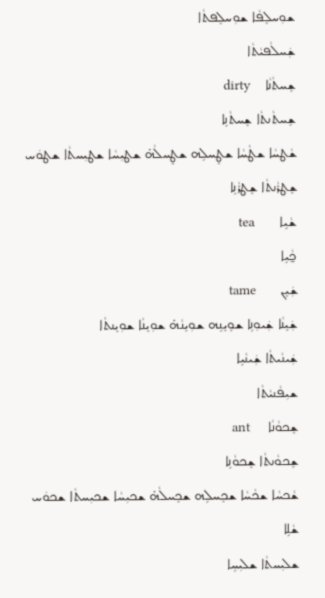ܫܘܼܚܠܸܦܵܐ ܫܘܼܚܠܸܦܬܵܐ
ܫܲܚܠܵܦܝܵܬܵܐ
ܫܸܚܬܵܢܵܐ    dirty
ܫܸܚܬܵܢܬܵܐ ܫܸܚܬܵܢܹܐ
ܫܵܛܚܵܐ ܫܛܵܚܵܐ ܫܛܸܚܠܹܗ ܫܛܸܚܠܵܗ̇ ܫܛܝܼܚܵܐ ܫܛܝܼܚܬܵܐ ܫܛܘܿܚ
ܫܸܛܪܵܢܬܵܐ ܫܸܛܪܵܢܹܐ
ܫܵܝܹܐ       tea
ܟ̰ܵܝܹܐ
ܫܲܝܸܢ       tame
ܫܲܝܸܢܵܐ ܫܲܝܘܼܢܹܐ ܫܘܸܝܸܢܹܗ ܫܘܼܝܸܢܵܗ̇ ܫܘܼܝܸܢܵܐ ܫܘܼܝܸܢܬܵܐ
ܫܲܝܢܵܝܬܵܐ ܫܲܝܢܵܝܹܐ
ܫܝܼܦܵܢܝܵܬܵܐ
ܫܸܟܘܵܢܵܐ     ant
ܫܸܟܘܵܢܬܵܐ ܫܸܟܘܵܢܹܐ
ܫܵܟܚܵܐ ܫܟܵܚܵܐ ܫܟܸܚܠܹܗ ܫܟܸܚܠܵܗ̇ ܫܟܝܼܚܵܐ ܫܟܝܼܚܬܵܐ ܫܟܘܿܚ
ܫܵܠܹܐ
ܫܠܝܼܚܬܵܐ ܫܠܝܼܚܹܐ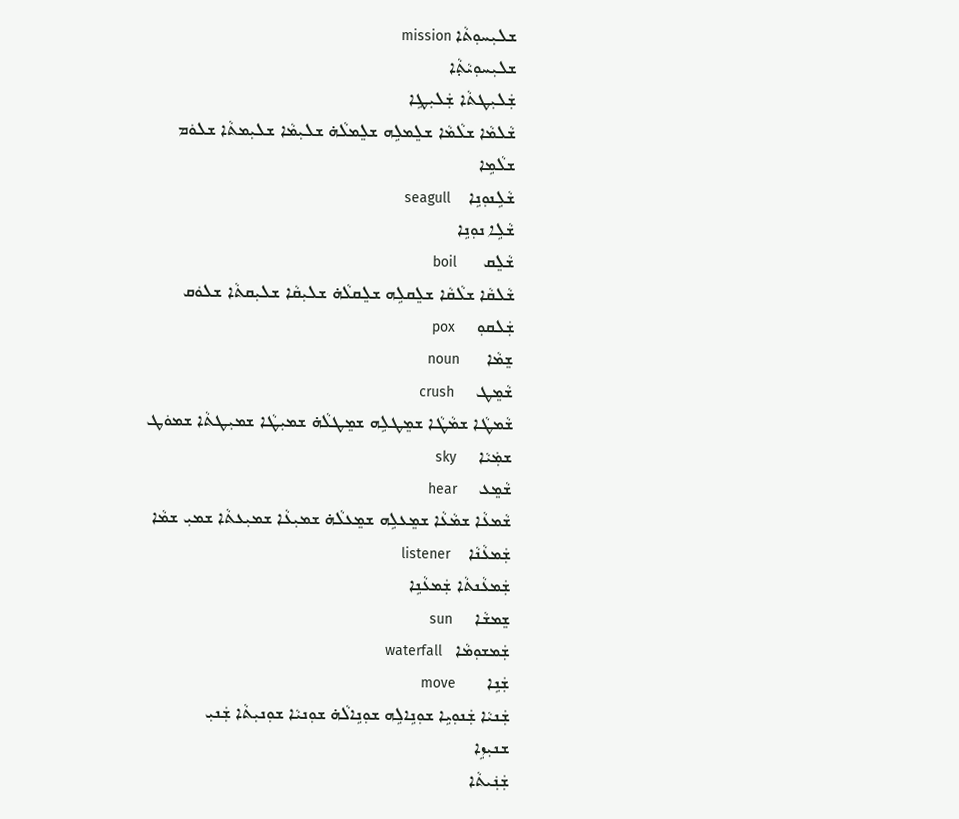ܫܠܝܼܚܘܼܬܵܐ mission
ܫܠܝܼܚܘܼܝܵܬ݂ܵܐ
ܫܲܠܝܼܛܬܵܐ ܫܲܠܝܼܛܹܐ
ܫܵܠܡܵܐ ܫܠܵܡܵܐ ܫܠܸܡܠܹܗ ܫܠܸܡܠܵܗ̇ ܫܠܝܼܡܵܐ ܫܠܝܼܡܬܵܐ ܫܠܘܿܡ
ܫܠܵܡܹܐ
ܫܵܠܹܢܘܼܢܹܐ    seagull
ܫܵܠܹܐ ܢܘܼܢܹܐ
ܫܵܠܸܩ      boil
ܫܵܠܩܵܐ ܫܠܵܩܵܐ ܫܠܸܩܠܹܗ ܫܠܸܩܠܵܗ̇ ܫܠܝܼܩܵܐ ܫܠܝܼܩܬܵܐ ܫܠܘܿܩ
ܫܲܠܩܘܼ     pox
ܫܸܡܵܐ      noun
ܫܵܡܸܛ     crush
ܫܵܡܛܵܐ ܫܡܵܛܵܐ ܫܡܸܛܠܹܗ ܫܡܸܛܠܵܗ̇ ܫܡܝܼܛܵܐ ܫܡܝܼܛܬܵܐ ܫܡܘܿܛ
ܫܡܲܝܵܐ     sky
ܫܵܡܸܥ     hear
ܫܵܡܥܵܐ ܫܡܵܥܵܐ ܫܡܸܥܠܹܗ ܫܡܸܥܠܵܗ̇ ܫܡܝܼܥܵܐ ܫܡܝܼܥܬܵܐ ܫܡܝܼ ܫܡܵܐ
ܫܲܡܥܵܢܵܐ    listener
ܫܲܡܥܵܢܬܵܐ ܫܲܡܥܵܢܹܐ
ܫܸܡܫܵܐ     sun
ܫܲܡܫܘܼܡܵܐ   waterfall
ܫܲܢܹܐ       move
ܫܲܢܝܵܐ ܫܲܢܘܼܝܹܐ ܫܘܼܢܹܐܠܹܗ ܫܘܼܢܹܐܠܵܗ̇ ܫܘܼܢܝܵܐ ܫܘܼܢܝܼܬܵܐ ܫܲܢܝܼ
ܫܢܝܼܙܹܐ
ܫܲܢܲܝܬܵܐ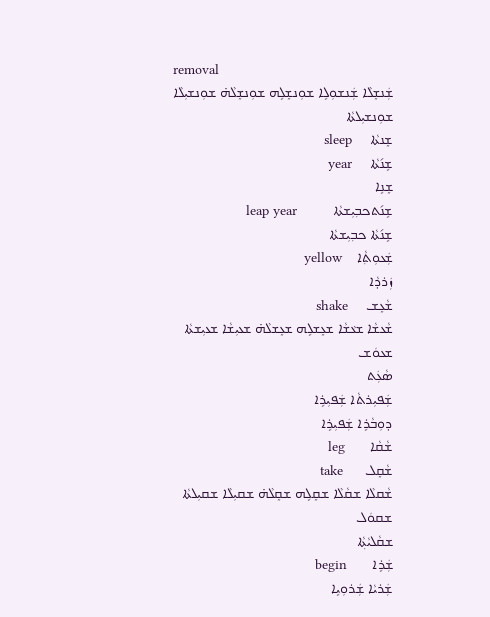removal
ܫܲܢܫܸܠܵܐ ܫܲܢܫܘܼܠܹܐ ܫܘܼܢܫܸܠܹܗ ܫܘܼܢܫܸܠܵܗ̇ ܫܘܼܢܫܝܼܠܵܐ ܫܘܼܢܫܝܼܠܬܵܐ
ܫܸܢܬܵܐ     sleep
ܫܹܢ݇ܬܵܐ     year
ܫܸܢܹܐ
ܫܹܢ݇ܬܟܒ݂ܝܼܫܬܵܐ          leap year
ܫܹܢ݇ܬܵܐ ܟܒ݂ܝܼܫܬܵܐ
ܫܲܥܘܼܬ݂ܵܐ    yellow
ܙܲܪܕܵܐ
ܫܵܥܸܫ     shake
ܫܵܥܫܵܐ ܫܥܵܫܵܐ ܫܥܸܫܠܹܗ ܫܥܸܫܠܵܗ̇ ܫܥܝܼܫܵܐ ܫܥܝܼܫܬܵܐ ܫܥܘܿܫ
ܣܵܥܲܬ
ܫܲܦܝܼܪܬܵܐ ܫܲܦܝܼܪܹܐ
ܕܘܼܒܵܪܹܐ ܫܲܦܝܼܪܹܐ
ܫܵܩܵܐ       leg
ܫܵܩܸܠ      take
ܫܵܩܠܵܐ ܫܩܵܠܵܐ ܫܩܸܠܹܗ ܫܩܸܠܵܗ̇ ܫܩܝܼܠܵܐ ܫܩܝܼܠܬܵܐ ܫܩܘܿܠ
ܫܩܵܠܝܵܬ݂ܵܐ
ܫܲܪܹܐ       begin
ܫܲܪܝܵܐ ܫܲܪܘܼܝܹܐ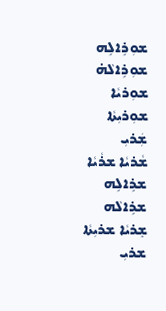ܫܘܼܪܹܐܠܹܗ ܫܘܼܪܹܐܠܵܗ̇ ܫܘܼܪܝܵܐ ܫܘܼܪܝܼܬܵܐ ܫܲܪܝܼ
ܫܵܪܝܵܐ ܫܪܵܝܵܐ ܫܪܹܐܠܹܗ ܫܪܹܐܠܵܗ ܫܸܪܝܵܐ ܫܪܝܼܬܵܐ ܫܪܝܼ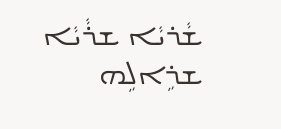ܫܵܪܝܵܐ ܫܪܵܝܵܐ ܫܪܹܐܠܹܗ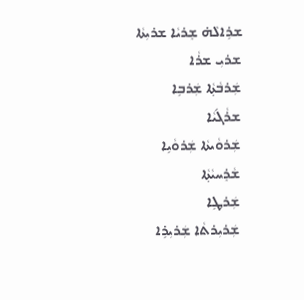ܫܪܹܐܠܵܗ̇ ܫܸܪܝܵܐ ܫܪܝܼܬܵܐ ܫܪܝܼ ܫܪܵܐ
ܫܲܪܒܵܬ݂ܵܐ ܫܲܪܒܹܐ
ܫܪܵܓ݇ܝܵܐ
ܫܲܪܘܵܝܬܵܐ ܫܲܪܘܵܝܹܐ
ܫܵܪܸܚܝܵܬ݂ܵܐ
ܫܲܪܛܹܐ
ܫܲܪܝܼܪܬܵܐ ܫܲܪܝܼܪܹܐ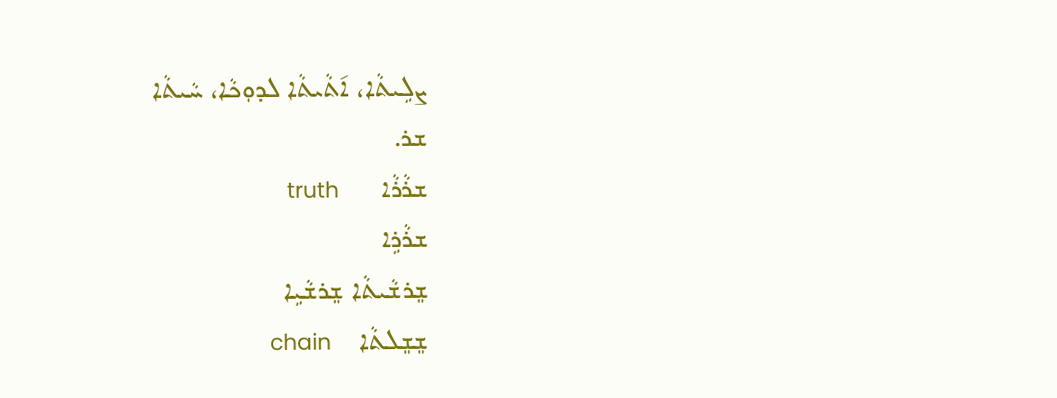ܨܠܹܝܬܵܐ، ܐ݇ܬܵܝܬܵܐ ܠܕܘܼܟܵܐ، ܚܵܝܬܵܐ
ܫܪ.
ܫܪܵܪܵܐ      truth
ܫܪܵܪܹܐ
ܫܸܪܫܵܝܬܵܐ ܫܸܪܫܵܝܹܐ
ܫܸܫܸܠܬܵܐ    chain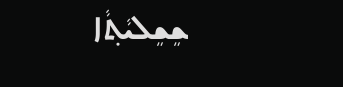ܫܸܫܸܠܝܵܬ݂ܵܐ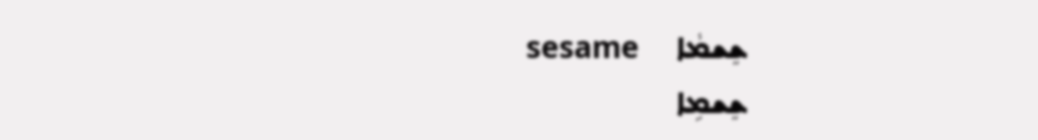ܫܸܫܡܵܐ     sesame
ܫܸܫܡܹܐ